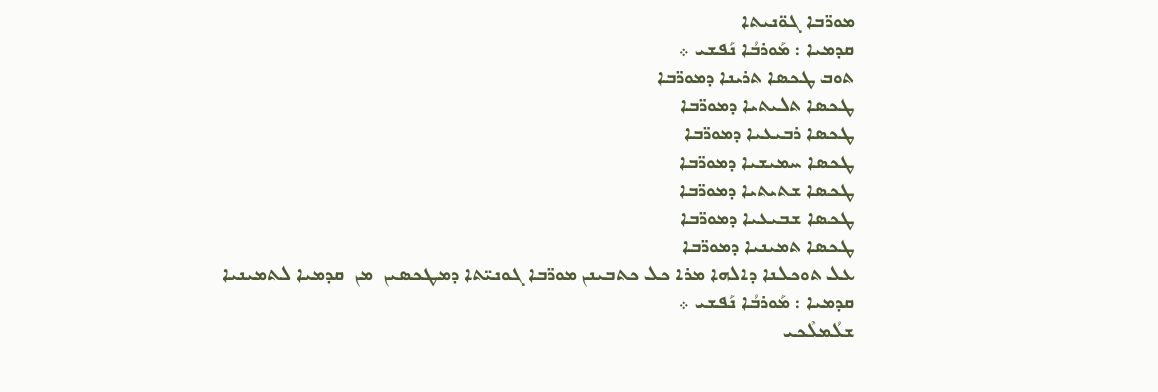ܡܘܪ̈ܒܐ ܓܘ̈ܢܝܬܐ
ܩܕܡܝܐ : ܡܰܘܪܒܳܐ ܢܰܦܫܝ ܀
ܬܘܒ ܛܟܣܐ ܬܪܝܢܐ ܕܡܘܪ̈ܒܐ
ܛܟܣܐ ܬܠܝܬܝܐ ܕܡܘܪ̈ܒܐ
ܛܟܣܐ ܪܒܝܥܝܐ ܕܡܘܪ̈ܒܐ
ܛܟܣܐ ܚܡܝܫܝܐ ܕܡܘܪ̈ܒܐ
ܛܟܣܐ ܫܬܝܬܝܐ ܕܡܘܪ̈ܒܐ
ܛܟܣܐ ܫܒܝܥܝܐ ܕܡܘܪ̈ܒܐ
ܛܟܣܐ ܬܡܝܢܝܐ ܕܡܘܪ̈ܒܐ
ܥܠ ܬܘܟܠܢܐ ܕܐܠܗܐ ܡܪܐ ܟܠ ܟܬܒܝܢܢ ܡܘܪ̈ܒܐ ܓܘܢܝ̈ܬܐ ܕܡܛܟܣܝܢ  ܡܢ  ܩܕܡܝܐ ܠܬܡܝܢܝܐ
ܩܕܡܝܐ : ܡܰܘܪܒܳܐ ܢܰܦܫܝ ܀
ܫܠܳܡܠܶܟܝ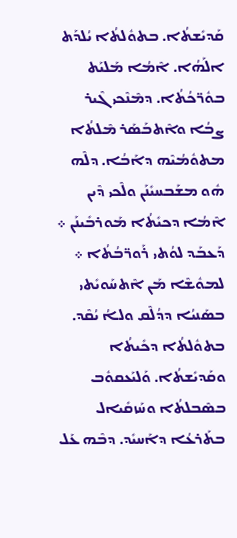ܩܰܕܝܺܫܬܳܐ. ܒܬܘܽܠܬܳܐ ܝܳܠܕܰܬ ܐܠܰܗܳܐ. ܐܶܡܳܐ ܡܰܠܝܰܬ ܒܘܽܪ̈ܟܳܬܳܐ. ܕܡܶܢܶܟܝ ܓܶܝܪ ܨܒܳܐ ܘܐܶܬܒܰܣܰܪ ܡܶܠܬܳܐ ܡܬܘܽܡܳܝܶܗ ܕܐܰܒܳܐ. ܕܠܶܗ ܗܽܘ ܡܫܰܒܚܝܺܢܰܢ ܘܠܶܟܝ ܕܶܝܢ ܐܶܡܳܐ ܕܟܝܺܬܳܐ ܡܰܘܪܒܺܝܢܰܢ ܀
ܕܰܥܒܰܕ ܠܘܳܬܝ ܪܰܘܪ̈ܒܳܬܳܐ ܀
ܠܡܘܽܫܶܐ ܡܰܢ ܐܶܬܚܰܘܝܺܬܝ ܒܣܰܢܝܳܐ ܕܕܳܠܶܩ ܘܠܐܳ ܝܳܩܶܕ. ܒܬܘܽܠܬܳܐ ܕܟܺܝܬܳܐ ܘܩܰܕܝܺܫܬܳܐ. ܘܰܠܝܰܥܩܘܽܒ ܒܣܶܒܠܬܳܐ ܘܚܰܙܩܺܝܐܠ ܒܬܰܪܥܳܐ ܕܐܰܚܝܺܕ. ܕܒܶܗ ܥܰܠ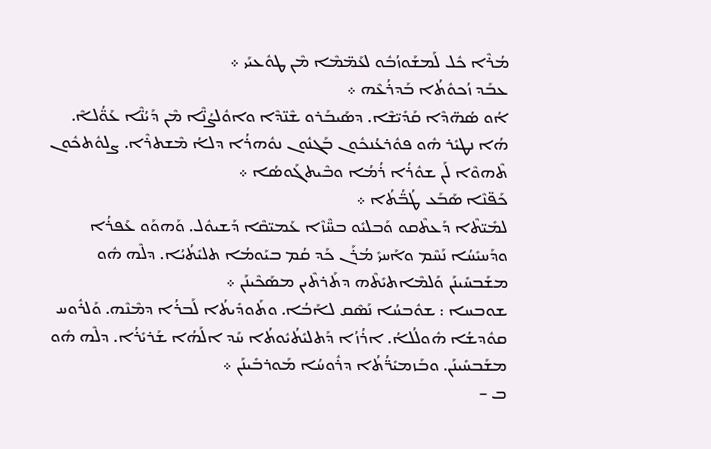ܡܳܪܶܐ ܟܽܠ ܠܰܡܫܰܘܙܳܒܽܘ ܠܥܰܡ̈ܡܶܐ ܡܶܢ ܛܘܽܥܝܰܝ ܀
ܥܒܰܕ ܙܳܟܘܽܬܳܐ ܒܰܕܪܳܥܶܗ ܀
ܐܳܘ ܣܳܗ̈ܕܶܐ ܩܰܕܺܝ̈ܫܶܐ. ܕܣܰܝܒܰܪܘ ܫܶܢ̈ܕܶܐ ܘܐܘܽܠܨܳܢ̈ܶܐ ܡܶܢ ܕܰܝܳܢ̈ܶܐ ܥܰܘ̈ܳܠܐܶ. ܗܳܐ ܢܛܝܺܪ ܗܽܘ ܦܘܽܪܥܳܢܟܽܘܢ ܒܰܓܢܽܘܢ ܢܘܽܗܪܳܐ ܕܠܐܳ ܡܶܫܬܪܶܐ. ܨܠܘܽܬܟܽܘܢ ܬܶܗܘܶܐ ܠܰܢ ܫܘܽܪܳܐ ܪܳܡܳܐ ܘܒܶܝܬܓܰܘܣܳܐ ܀
ܟܰܦ̈ܢܶܐ ܣܰܒܰܥ ܛܳܒ̈ܳܬܳܐ ܀
ܠܡܺܝ̈ܬܶܐ ܕܰܥܬܶܩܘ ܘܰܒܠܝܺܘ ܒܚ̈ܶܙܶܐ ܥܰܡܝ̈ܩܶܐ ܕܰܫܝܘܽܠ. ܘܰܗܘܰܘ ܥܰܦܪܳܐ ܘܕܰܚܝܺܚܳܐ ܢܰܚܶܡ ܘܐܰܚܝܺ ܡܳܪܰܢ ܟܰܕ ܩܳܡ ܒܝܰܘܡܳܐ ܬܠܝܺܬܳܝܳܐ. ܕܠܶܗ ܗܽܘ ܡܫܰܒܚܺܝܢܰܢ ܘܰܠܡܶܐܬܝܺܬܶܗ ܕܬܰܪܬܶܝܢ ܡܣܰܟܶܝܢܰܢ ܀
ܫܘܒܚܐ : ܫܘܽܒܚܳܐ ܢܰܣܶܩ ܠܐܰܒܳܐ. ܘܬܰܘܕܺܝܬܳܐ ܠܰܒܪܳܐ ܕܡܶܢܶܗ. ܘܰܠܪܽܘܚ ܩܘܽܕܫܳܐ ܗܽܘܠܳܠܐܳ. ܐܪܳܙܳܐ ܕܰܬܠܝܺܬܳܝܽܘܬܳܐ ܚܰܕ ܐܠܰܗܳܐ ܫܰܪܝܺܪܳܐ. ܕܠܶܗ ܗܽܘ ܡܫܰܒܚܺܝܢܰܢ. ܘܒܰܙܡܝܺܪ̈ܳܬܳܐ ܕܪܽܘܚܳܐ ܡܰܘܪܒܺܝܢܰܢ ܀
ܒ –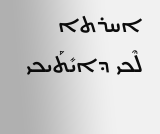ܐܚܪܬܐ
ܠܶܟܝ ܕܐܝܺܬܰܝܟܝ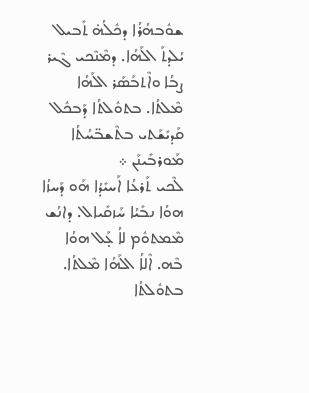ܫܘܽܒܗܳܪܳܐ ܕܟܽܠܳܗ̇ ܬܺܒܝܠ ܝܳܠܕܬܰ ܐܠܰܗܳܐ. ܕܡܶܢܶܟܝ ܓܶܝܪ ܨܒܳܐ ܘܐܶܬܒܰܣܰܪ ܐܠܰܗܳܐ ܡܶܠܬܳܐ. ܒܬܘܽܠܬܳܐ ܕܰܒܟܽܠ ܩܰܕܝܺܫܰܬܝ ܒܬܶܫܒ̈ܚܳܬܳܐ ܡܰܘܪܒܺܝܢܰܢ ܀
ܠܶܟܝ ܬܰܪܥܳܐ ܐܰܚܝܺܕܳܐ ܗܰܘ ܕܰܚܙܳܐ ܗܘܳܐ ܢܒܺܝܳܐ ܚܰܙܩܺܝܐܠ. ܕܐܢܳܫ ܡܶܡܬܘܽܡ ܠܐܳ ܥ̣ܰܠ ܗܘܳܐ ܒܶܗ. ܐܶܠܐܳ ܐܠܰܗܳܐ ܡܶܠܬܳܐ. ܒܬܘܽܠܬܳܐ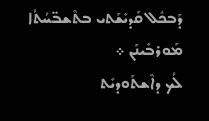ܕܰܒܟܽܠ ܩܰܕܝܺܫܰܬܝ ܒܬܶܫܒ̈ܚܳܬܳܐ ܡܰܘܪܒܺܝܢܰܢ ܀
ܠܳܟ ܕܐܶܫܬܰܘܕܝܺܬ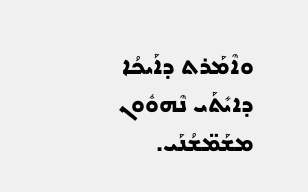ܘܐܶܡܰܪܬ ܕܐܰܝܟܳܐ ܕܐܝܺܬܰܝ ܢܶܗܘܽܘܢ ܡܫܰܡ̈ܫܳܢܰܝ.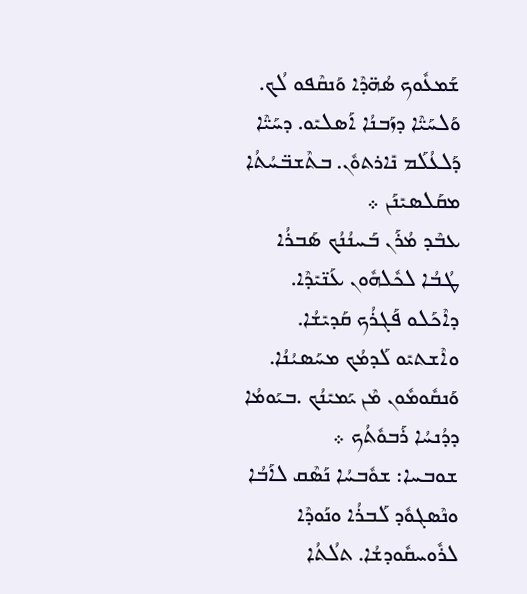ܫܰܡܥܽܘܟ ܣܳܗ̈ܕܶܐ ܘܰܢܩܶܦܘ ܠܳܟ. ܘܰܠܚܰܝ̈ܶܐ ܕܙܰܒܢܳܐ ܐܰܣܠܝܺܘ. ܕܚܰܝ̈ܶܐ ܕܰܠܥܳܠܰܡ ܢܺܐܪܬܘܽܢ. ܒܬܶܫܒ̈ܚܳܬܳܐ ܡܩܰܠܣܝܺܢܰܢ ܀
ܥܒܶܕ ܡܳܪܰܢ ܒܰܚܢܳܢܳܟ ܣܰܒܪܳܐ ܛܳܒܳܐ ܠܟܽܠܗܽܘܢ ܥܰܢ̈ܝܺܕܶܐ. ܕܐܶܟܰܠܘ ܦܰܓܪܳܟ ܩܰܕܝܺܫܳܐ. ܘܐܶܫܬܝܺܘ ܠܰܕܡܳܟ ܡܚܰܣܝܳܢܳܐ. ܘܰܢܩܽܘܡܽܘܢ ܡܶܢ ܝܰܡܝܺܢܳܟ .ܒܝܰܘܡܳܐ ܕܕܳܢܚܳܐ ܪܰܒܘܽܬܳܟ ܀
ܫܘܒܚܐ: ܫܘܽܒܚܳܐ ܢܰܣܶܩ ܠܐܰܒܳܐ ܘܢܶܣܓܘܽܕ ܠܰܒܪܳܐ ܘܢܰܘܕܶܐ ܠܪܽܘܚܩܽܘܕܫܳܐ. ܬܠܳܬܳܐ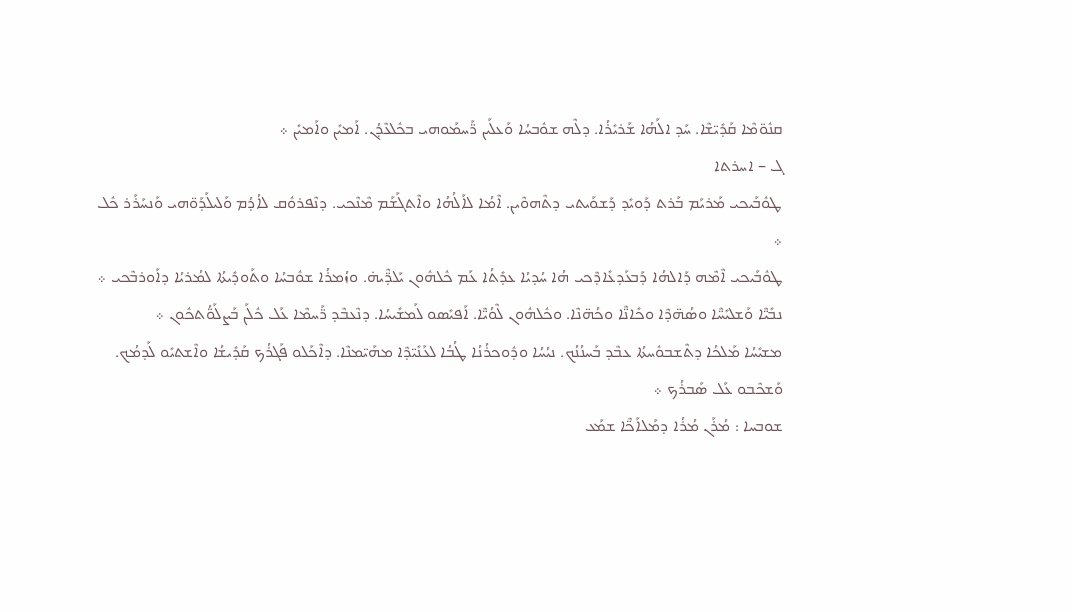ܩܢܽܘ̈ܡܶܐ ܩܰܕܺܝ̈ܫܶܐ. ܚܰܕ ܐܠܰܗܳܐ ܫܰܪܝܺܪܳܐ. ܕܠܶܗ ܫܘܽܒܚܳܐ ܘܰܥܠܰܝܢ ܪ̈ܰܚܡܰܘܗܝ ܒܟܽܠܥܶܕܳܢ. ܐܰܡܝܺܢ ܘܐܰܡܝܺܢ ܀
ܓ – ܐܚܪܬܐ
ܛܘܽܒܰܝܟܝ ܡܰܪܝܰܡ ܒܰܪܬ ܕܰܘܝܺܕ ܕܰܫܘܰܝܬܝ ܕܬܶܗܘܶܝܢ. ܐܶܡܳܐ ܠܐܰܠܳܗܳܐ ܘܐܶܬܓܰܫܰܡ ܡܶܢܶܟܝ. ܕܢܶܦܪܘܽܩ ܠܐܳܕܳܡ ܘܰܠܝܠܰܕܰܘ̈ܗܝ ܘܰܢܚܰܪܰܪ ܟܽܠ ܀
ܛܘܽܒܰܝܟܝ ܐܶܡܶܗ ܕܰܐܠܗܳܐ ܕܰܒܥܰܕܥܺܐܕܶܟܝ ܗܳܐ ܚܳܕܝܳܐ ܥܕܺܬܳܐ ܥܰܡ ܟܽܠܗܽܘܢ ܝܰܠܕ̈ܶܝܗ̇. ܘܙܳܡܪܳܐ ܫܘܽܒܚܳܐ ܘܬܰܘܕܺܝܬܳܐ ܠܡܳܪܝܳܐ ܕܐܰܘܪܒܶܟܝ ܀
ܢܒܺܝ̈ܶܐ ܘܰܫܠܝܺܚ̈ܶܐ ܘܣܳܗ̈ܕܶܐ ܘܟܺܐܢ̈ܶܐ ܘܟܳܗ̈ܢܶܐ. ܘܟܽܠܗܽܘܢ ܠܶܘܳܝ̈ܶܐ. ܐܰܦܝܺܣܘ ܠܰܡܫܺܝܚܳܐ. ܕܢܶܥܒܶܕ ܪ̈ܰܚܡܶܐ ܥܰܠ ܟܽܠܰܢ ܒܰܨܠܰܘ̈ܳܬܟܽܘܢ ܀
ܡܫܝܺܚܳܐ ܡܰܠܟܳܐ ܕܬܶܫܒܘܽܚܬܳܐ ܥܒܶܕ ܒܰܚܢܳܢܳܟ. ܢܝܳܚܳܐ ܘܕܽܘܟܪܳܢܳܐ ܛܳܒܳܐ ܠܥܰܢܺܝ̈ܕܶܐ ܡܗܰܝ̈ܡܢܶܐ. ܕܐܶܟܰܠܘ ܦܰܓܪܳܟ ܩܰܕܺܝܫܳܐ ܘܐܶܫܬܝܺܘ ܠܰܕܡܳܟ. ܘܰܫܟܶܒܘ ܥܰܠ ܣܰܒܪܳܟ ܀
ܫܘܒܚܐ : ܡܳܪܰܢ ܡܳܪܳܐ ܕܡܰܠܐܰܟ̈ܶܐ ܫܡܰܥ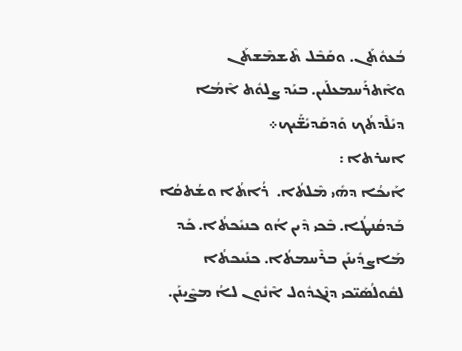ܒܳܥܘܽܬܰܢ. ܘܩܰܒܶܠ ܬܶܫܡܶܫܬܰܢ ܘܐܶܬܪܰܚܡܥܠܰܝܢ. ܒܝܰܕ ܨܠܘܽܬ ܐܶܡܳܐ ܕܝܺܠܶܕܬܳܟ ܘܰܕܩܰܕܝܺܫ̈ܰܝܟ܀
ܐܚܪܬܐ :
ܐܰܝܟܳܐ ܕܗܺܝ ܡܶܠܬܳܐ.  ܪܳܐܬܳܐ ܘܫܳܬܩܳܐ  ܒܰܕܩܳܢܛܳܐ. ܒܶܟܝ ܕܶܝܢ ܐܳܘ ܟܢܝܺܟܬܳܐ. ܟܰܕ ܡܰܐܨܕܺܝܢܰܢ ܒܪܶܚܡܬܳܐ. ܟܢܺܝܟܬܳܐ ܠܩܽܘܠܳܣܰܝ̈ܟܝ ܕܢܶܓܕܽܘܠ ܐܶܢܽܘܢ ܠܐܳ ܡܨܶܝܢܰܢ.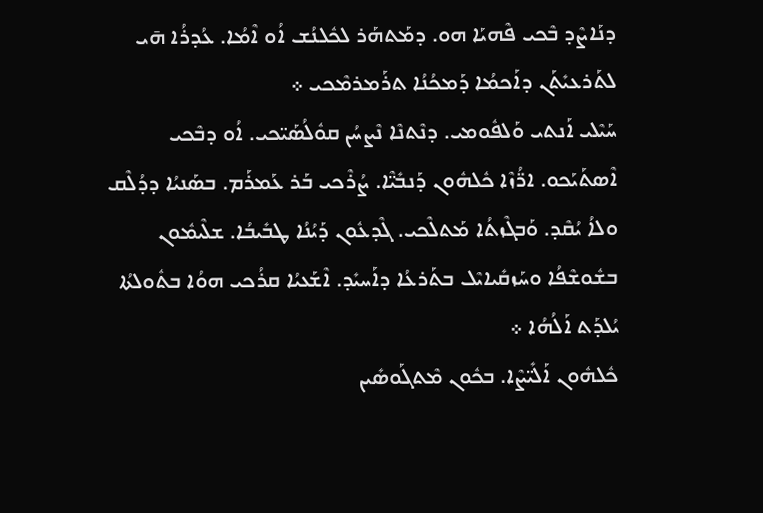ܕܢܰܐܨܶܕ ܒܶܟܝ ܦܶܗܝܰܐ ܗܘ. ܕܡܰܬܗܰܪ ܠܟܽܠܢܳܫ ܐܳܘ ܐܶܡܳܐ. ܥܳܕܪܳܐ ܗ̄ܝ ܠܬܰܪܥܝܺܬܰܢ ܕܐܰܟܡܳܐ ܕܰܡܟܳܢܳܐ ܬܪܰܡܪܡܶܟܝ ܀
ܚܰܝܶܠܝ ܐܰܢܬܝ ܘܰܠܦܽܘܡܝ. ܕܢܶܬܢܶܐ ܢܶܨܚܳܢ ܩܘܽܠܳܣܰܝ̈ܟܝ. ܐܳܘ ܕܒܶܟܝ ܐܶܣܬܰܝܰܟܘ. ܐܪ̈ܳܙܶܐ ܟܽܠܗܽܘܢ ܕܰܢܒܺܝ̈ܶܐ. ܨܳܪܶܟܝ ܒܰܪ ܥܰܡܪܰܡ. ܒܣܰܢܝܳܐ ܕܕܳܠܶܩ ܘܠܐܳ ܝܳܩܶܕ. ܘܰܒܓܶܙܬܳܐ ܡܰܬܠܶܟܝ. ܓܶܕܥܽܘܢ ܕܰܝܳܢܳܐ ܛܒܺܝܒܳܐ. ܫܠܶܝܡܽܘܢ ܒܫܽܘܫܶܦܳܐ ܘܚܰܙܩܺܝܐܝܶܠ ܒܬܰܪܥܳܐ ܕܐܰܚܝܺܕ. ܐܶܫܰܥܝܳܐ ܩܪܳܟܝ ܗܘܳܐ ܒܬܽܘܠܬܳܐ ܝܳܠܕܰܬ ܐܰܠܳܗܳܐ ܀
ܟܽܠܗܽܘܢ ܐܰܠܺܝ̈ܨܶܐ. ܒܟܽܘܢ ܡܶܬܓܰܘܣܺܝܢ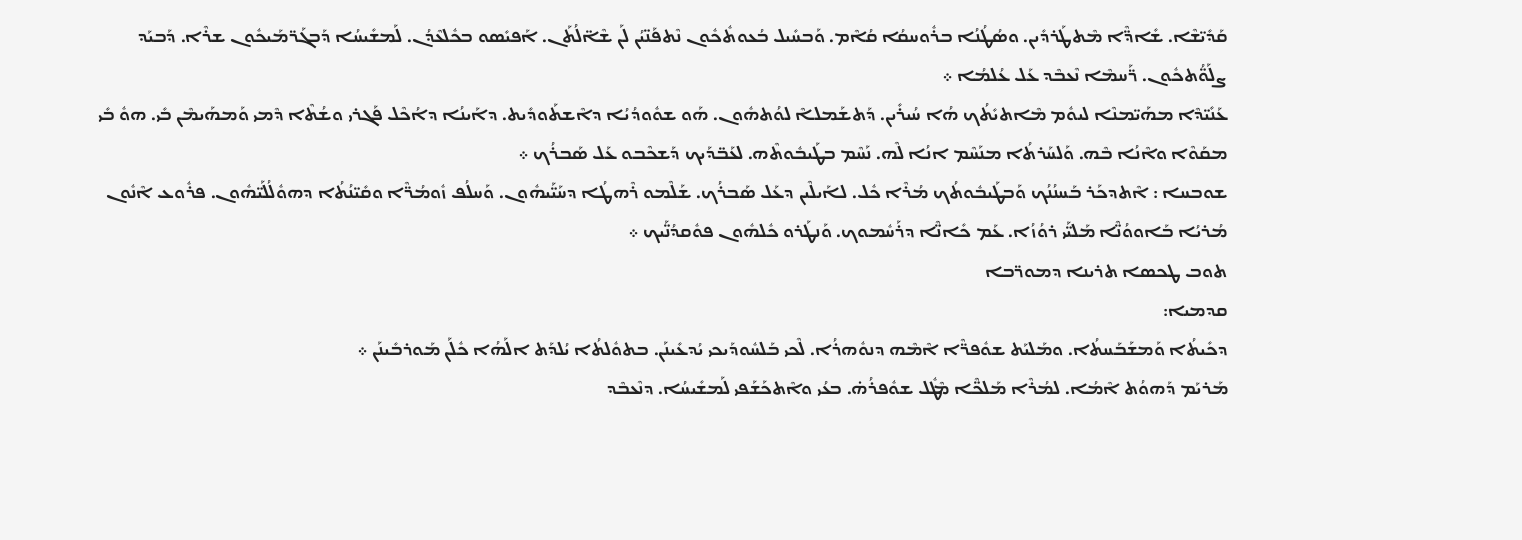ܩܰܕܺܝ̈ܫܶܐ. ܫܺܐܕ̈ܶܐ ܡܶܬܛܰܪܕܺܝܢ. ܘܣܳܛܳܢܳܐ ܒܪܽܘܚܩܳܐ ܩܳܐܶܡ. ܘܰܒܚܺܝܠ ܒܳܥܘܬܽܟܽܘܢ ܢܶܬܦܰܢ̈ܝܳܢ ܠܰܢ ܫܶܐ̈ܠܳܬܰܢ. ܐܰܦܝܺܣܘ ܒܟܽܠܥܶܕܳܢ. ܠܰܡܫܺܝܚܳܐ ܕܰܒܓܰܪ̈ܡܰܝܟܽܘܢ ܫܪܶܐ. ܕܰܒܝܰܕ ܨܠܰܘ̈ܳܬܟܽܘܢ. ܪ̈ܰܚܡܶܐ ܢܶܥܒܶܕ ܥܰܠ ܥܳܠܡܳܐ ܀
ܥܰܢܺܝ̈ܕܶܐ ܡܗܰܝ̈ܡܢܶܐ ܠܝܘܽܡ ܡܶܐܬܝܺܬܳܟ ܗܳܐ ܚܳܝܪܺܝܢ. ܕܰܬܫܰܡܠܐܶ ܠܘܳܬܗܽܘܢ. ܗܰܘ ܫܘܽܘܕܳܝܳܐ ܕܐܶܫܬܰܘܕܺܝܬ. ܕܐܰܝܢܳܐ ܕܐܳܟܶܠ ܦܰܓܪܝ ܘܫܳܬܶܐ ܕܶܡܝ ܘܰܡܗܰܝܡܶܢ ܒܺܝ. ܗܘܽ ܒܺܝ ܡܩܰܘܶܐ ܘܐܶܢܳܐ ܒܶܗ. ܘܰܠܚܰܪܬܳܐ ܡܢܰܚܶܡ ܐܢܳܐ ܠܶܗ. ܢܰܚܶܡ ܒܛܰܝܒܽܘܬܶܗ. ܠܥܰܒ̈ܕܰܝܟ ܕܰܫܟܶܒܘ ܥܰܠ ܣܰܒܪܳܟ ܀
ܫܘܒܚܐ : ܐܶܬܕܟܰܪ ܒܰܚܢܳܢܳܟ ܘܰܒܛܰܝܒܽܘܬܳܟ ܡܳܪܶܐ ܟܽܠ. ܠܐܰܝܠܶܝܢ ܕܥܰܠ ܣܰܒܪܳܟ. ܫܰܠܶܡܘ ܪܶܗܛܳܐ ܕܚܰܝ̈ܰܝܗܽܘܢ. ܘܰܚܠܳܦ ܙܽܘܡܳܪ̈ܶܐ ܘܩܺܝ̈ܢܳܬܳܐ ܕܗܘܽܠܳܠܰܝ̈ܗܽܘܢ. ܦܪܽܘܥ ܐܶܢܽܘܢ ܡܳܪܝܳܐ ܒܰܐܘܘܳܢ̈ܶܐ ܡܰܠܝ̈ܰܝ ܪܘܳܙܳܐ. ܥܰܡ ܟܺܐܢ̈ܶܐ ܕܪܰܚܽܡܘܟ. ܘܰܢܛܰܪܘ ܟܽܠܗܽܘܢ ܦܘܽܩܕܳܢ̈ܰܝܟ ܀
ܬܘܒ ܛܟܣܐ ܬܪܝܢܐ ܕܡܘܪ̈ܒܐ
ܩܕܡܝܐ:
ܕܟܺܝܬܳܐ ܘܰܡܫܰܒܰܚܬܳܐ. ܘܡܰܠܝܰܬ ܫܘܽܦܪ̈ܶܐ ܐܶܡܶܗ ܕܢܘܽܗܪܳܐ. ܠܶܟܝ ܒܰܠܚܽܘܕܰܝܟܝ ܝܳܕܥܺܝܢܰܢ. ܒܬܘܽܠܬܳܐ ܝܳܠܕܰܬ ܐܠܰܗܳܐ ܟܽܠܰܢ ܡܰܘܪܒܺܝܢܰܢ ܀
ܡܰܪܝܰܡ ܕܰܗܘܳܬ ܐܶܡܳܐ. ܠܡܳܪܶܐ ܡܰܠܟ̈ܶܐ ܡܶܛܽܠ ܫܘܽܦܪܳܗ̇. ܒܥܳܝ ܘܐܶܬܟܰܫܰܦܝ ܠܰܡܫܺܝܚܳܐ. ܕܢܶܥܒܶܕ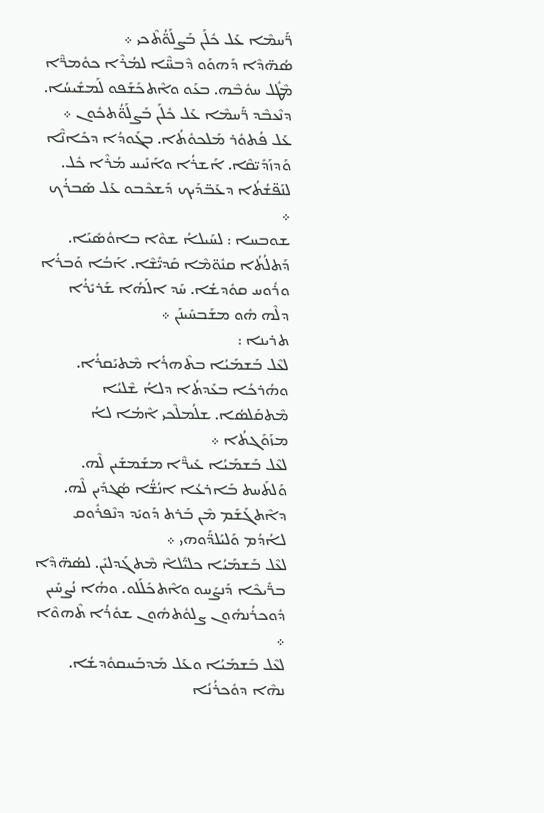ܪ̈ܰܚܡܶܐ ܥܰܠ ܟܽܠܰܢ ܒܰܨܠܰܘ̈ܳܬܶܟܝ ܀
ܣܳܗ̈ܕܶܐ ܕܰܗܘܰܘ ܕܶܒܚ̈ܶܐ ܠܡܳܪܶܐ ܟܘܽܡܪ̈ܶܐ ܡܶܛܽܠ ܚܘܽܒܶܗ. ܒܥܰܘ ܘܐܶܬܟܰܫܰܦܘ ܠܰܡܫܺܝܚܳܐ. ܕܢܶܥܒܶܕ ܪ̈ܰܚܡܶܐ ܥܰܠ ܟܽܠܰܢ ܒܰܨܠܰܘ̈ܳܬܟܽܘܢ ܀
ܥܰܠ ܦܳܬܘܽܪ ܡܰܠܟܘܽܬܳܐ. ܒܓܰܘܕܳܐ ܕܟܺܐܢ̈ܶܐ ܘܰܕܙܰܕܺܝ̈ܩܶܐ. ܐܰܫܪܳܐ ܘܐܰܢܺܝܚ ܡܳܪܶܐ ܟܽܠ. ܠܢܰܦ̈ܫܳܬܳܐ ܕܥܰܒ̈ܕܰܝܟ ܕܰܫܟܶܒܘ ܥܰܠ ܣܰܒܪܳܟ ܀
ܫܘܒܚܐ : ܠܚܰܝܠܐܳ ܫܘܶܐ ܒܐܘܽܣܺܝܰܐ. ܕܰܬܠܳܬܳܐ ܩܢܽܘ̈ܡܶܐ ܩܰܕܝ̈ܺܫܶܐ. ܐܰܒܳܐ ܘܰܒܪܳܐ ܘܪܽܘܚ ܩܘܽܕܫܳܐ. ܚܰܕ ܐܠܰܗܳܐ ܫܰܪܝܺܪܳܐ ܕܠܶܗ ܗܽܘ ܡܫܰܒܚܺܝܢܰܢ ܀
ܬܪܝܢܐ :
ܠܥܶܠ ܒܰܫܡܰܝܳܐ ܒܬܶܗܪܳܐ ܡܶܬܝܰܩܪܳܐ. ܘܗܳܪܟܳܐ ܒܥܺܕܬܳܐ ܕܠܐܳ ܫܶܠܝܳܐ ܡܶܬܩܰܠܣܳܐ. ܫܠܳܡܠܶܟܝ ܐܶܡܳܐ ܠܐܳ ܡܙܰܘܰܓܬܳܐ ܀
ܠܥܶܠ ܒܰܫܡܰܝܳܐ ܥܺܝܪ̈ܶܐ ܡܫܰܡܫܺܝܢ ܠܶܗ. ܘܰܠܬܰܚܬ ܒܰܐܪܥܳܐ ܐܢܳܫ̈ܳܐ ܣܳܓܕܺܝܢ ܠܶܗ. ܕܐܶܬܓܰܫܰܡ ܡܶܢ ܒܰܪܬ ܕܰܘܝܺܕ ܕܢܶܦܪܽܘܩ ܠܐܳܕܳܡ ܘܰܠܝܰܠܕ̈ܰܘܗܝ ܀
ܠܥܶܠ ܒܰܫܡܰܝܳܐ ܟܠܝ̈ܺܠܐܶ ܡܶܬܓܰܕܠܝܺܢ. ܠܣܳܗ̈ܕܶܐ ܒܪ̈ܺܝܟܶܐ ܕܰܢܨܰܚܘ ܘܐܶܬܟܰܠܰܠܘ. ܘܗܳܐ ܢܳܨܚܺܝܢ ܕܽܘܟܪܳܢܗܽܘܢ ܨܠܘܽܬܗܽܘܢ ܫܘܽܪܳܐ ܬܶܗܘܶܐ ܀
ܠܥܶܠ ܒܰܫܡܰܝܳܐ ܘܥܰܠ ܡܰܕܒܰܚܩܘܽܕܫܳܐ. ܢܗܶܐ ܕܘܽܟܪܳܢܳܐ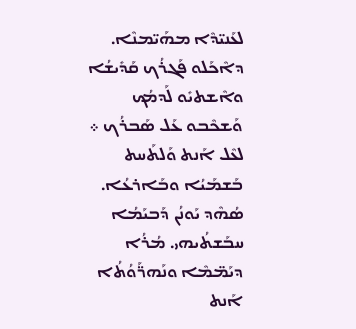ܠܥܰܢܝ̈ܕܶܐ ܡܗܰܝ̈ܡܢܶܐ. ܕܐܶܟܰܠܘ ܦܰܓܪܳܟ ܩܰܕܺܝܫܳܐ ܘܐܶܫܬܝܺܘ ܠܰܕܡܳܟ ܘܰܫܟܶܒܘ ܥܰܠ ܣܰܒܪܳܟ ܀
ܠܥܶܠ ܐܰܢܬ ܘܰܠܬܰܚܬ ܒܰܫܡܰܝܳܐ ܘܒܰܐܪܥܳܐ. ܣܳܗܶܕ ܝܰܘܢܳܢ ܕܰܒܝܰܡܳܐ ܚܒܰܫܬܳܝܗܝ. ܡܳܪܳܐ ܕܝܰܡ̈ܡܶܐ ܘܢܰܗܪ̈ܰܘܳܬܳܐ ܐܰܢܬ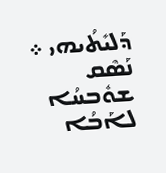ܕܰܠܝܺܬܳܝܗܝ ܀
ܢܰܣܶܩ ܫܘܽܒܚܳܐ ܠܐܰܒܳܐ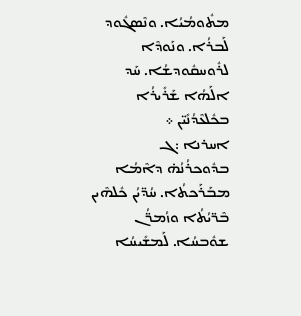ܡܬܽܘܡܳܝܳܐ. ܘܢܶܣܓܽܘܕ ܠܰܒܪܳܐ. ܘܢܰܘܕܶܐ ܠܪܽܘܚܩܽܘܕܫܳܐ. ܚܰܕ ܐܠܰܗܳܐ ܫܰܪܺܝܪܳܐ ܒܟܽܠܥܶܕܳܢܺܝ̈ܢ ܀
ܐܚܪܢܐ :ܓ
ܒܕܽܘܟܪܳܢܳܗ̇ ܕܐܶܡܳܐ ܡܒܰܪܰܟܬܳܐ. ܚܳܕ̈ܝܳܢ ܟܽܠܗܶܝܢ ܒܶܪ̈ܝܳܬܳܐ ܘܙܳܡܪ̈ܳܢ ܫܘܽܒܚܳܐ. ܠܰܡܫܺܝܚܳܐ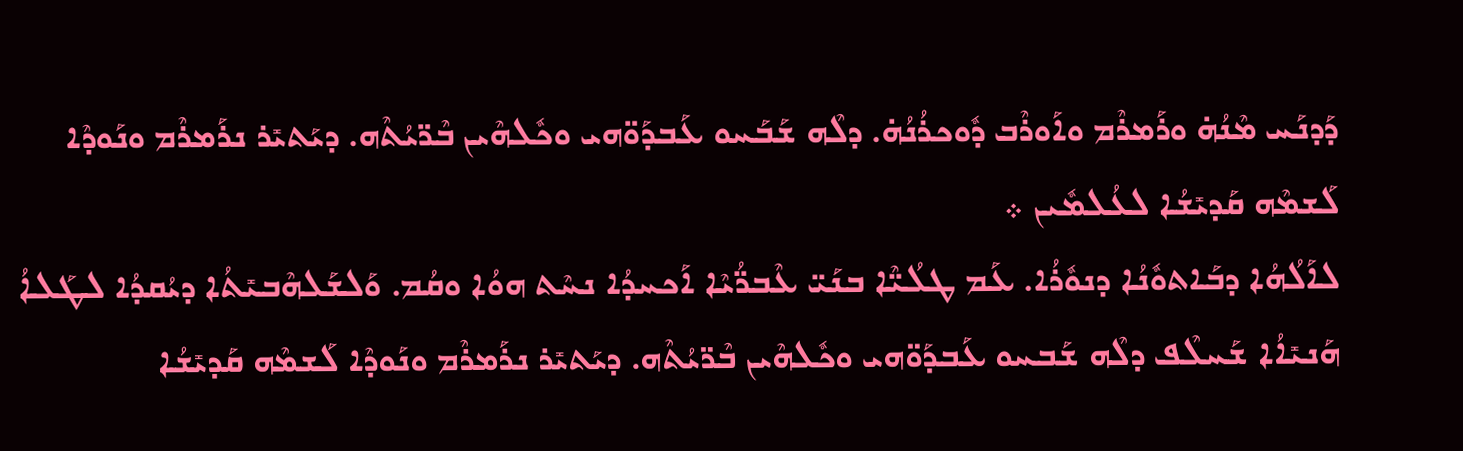ܕܰܕܢܰܚ ܡܶܢܳܗ̇ ܘܪܰܡܪܶܡ ܘܐܰܘܪܶܒ ܕܽܘܟܪܳܢܳܗ̇. ܕܠܶܗ ܫܰܒܰܚܘ ܥܰܒܕܰܘ̈ܗܝ ܘܟܽܠܗܶܝܢ ܒܶܪ̈ܝܳܬܶܗ. ܕܝܰܬܝܺܪ ܢܪܰܡܪܶܡ ܘܢܰܘܕܶܐ ܠܰܫܡܶܗ ܩܰܕܝܺܫܳܐ ܠܥܳܠܡܽܝܢ ܀
ܠܐܰܠܳܗܳܐ ܕܒܰܐܬܘܽܢܳܐ ܕܢܘܽܪܳܐ. ܥܰܡ ܛܠܳܝ̈ܶܐ ܒܢܰܝ̈ ܥܶܒܪ̈ܳܝܶܐ ܐܰܟܚܕܳܐ ܢܚܶܬ ܗܘܳܐ ܘܩܳܡ. ܘܰܠܫܰܠܗܶܒܝܺܬܳܐ ܕܝܳܩܕܳܐ ܠܛܰܠܐܳ  ܗܰܢܝܺܐܳܐ ܫܰܚܠܶܦ ܕܠܶܗ ܫܰܒܚܘ ܥܰܒܕܰܘ̈ܗܝ ܘܟܽܠܗܶܝܢ ܒܶܪ̈ܝܳܬܶܗ. ܕܝܰܬܝܺܪ ܢܪܰܡܪܶܡ ܘܢܰܘܕܶܐ ܠܰܫܡܶܗ ܩܰܕܝܺܫܳܐ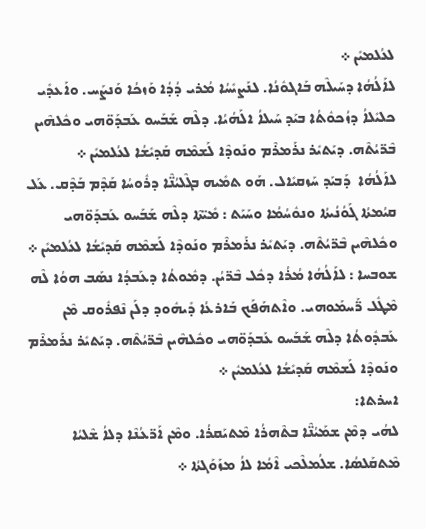ܠܥܳܠܡܝܺܢ ܀
ܠܐܰܠܳܗܳܐ ܕܚܰܝܠܶܗ ܒܰܐܓܘܽܢܳܐ. ܠܢܰܨܝܺܚܳܐ ܡܳܪܝ ܕܳܕܳܐ ܘܰܙܟܳܐ ܘܰܢܨܰܚ. ܘܐܰܥܕܺܝ ܟܠܝܺܠܐܳ ܕܙܳܟܘܽܬܳܐ ܒܝܰܕ ܚܰܝܠܐܳ ܐܠܰܗܳܝܳܐ. ܕܠܶܗ ܫܰܒܰܚܘ ܥܰܒܕܰܘ̈ܗܝ ܘܟܽܠܗܶܝܢ ܒܶܪ̈ܝܳܬܶܗ. ܕܝܰܬܝܺܪ ܢܪܰܡܪܶܡ ܘܢܰܘܕܶܐ ܠܰܫܡܶܗ ܩܰܕܝܺܫܳܐ ܠܥܳܠܡܝܺܢ ܀
ܠܐܰܠܳܗܳܐ  ܕܰܒܝܰܕ ܚܰܙܩܝܺܐܠ. ܗܰܘ ܬܡܺܝܗ ܒܓܶܠܝܳܢ̈ܶܐ ܕܪܽܘܚܳܐ ܩܰܕܶܡ ܒܰܕܶܩ. ܥܰܠ ܩܝܳܡܬܳܐ ܓܰܘܳܢܳܝܬܳܐ ܘܢܘܽܚܳܡܳܐ ܘܚܰܝܰܬ : ܡܺܝ̈ܬܶܐ ܕܠܶܗ ܫܰܒܰܚܘ ܥܰܒܕܰܘ̈ܗܝ ܘܟܽܠܗܶܝܢ ܒܶܪ̈ܝܳܬܶܗ. ܕܝܰܬܝܺܪ ܢܪܰܡܪܶܡ ܘܢܰܘܕܶܐ ܠܰܫܡܶܗ ܩܰܕܝܺܫܳܐ ܠܥܳܠܡܝܺܢ ܀
ܫܘܒܚܐ : ܠܐܰܠܳܗܳܐ ܡܳܪܳܐ ܕܟܽܠ ܒܶܪ̈ܝܳܢ. ܕܡܽܘܬܳܐ ܕܥܰܒܕܳܐ ܢܣܰܒ ܗܘܳܐ ܠܶܗ ܡܶܛܽܠ ܪ̈ܰܚܡܰܘܗܝ. ܘܐܶܬܗܰܦܰܟ ܒܰܐܪܥܳܐ ܕܺܝܗܽܘܕ ܕܠܰܢ ܢܶܦܪܽܘܩ ܡܶܢ ܥܰܒܕܽܘܬܳܐ ܕܠܶܗ ܫܰܒܰܚܘ ܥܰܒܕܰܘ̈ܗܝ ܘܟܽܠܗܶܝܢ ܒܶܪ̈ܝܳܬܶܗ. ܕܝܰܬܝܺܪ ܢܪܰܡܪܶܡ ܘܢܰܘܕܶܐ ܠܰܫܡܶܗ ܩܰܕܝܺܫܳܐ ܠܥܳܠܡܝܽܢ ܀
ܐܚܪܬܐ:
ܠܗܳܝ ܕܡܶܢ ܫܡܰܝܳܢ̈ܶܐ ܒܬܶܗܪܳܐ ܡܶܬܝܰܩܪܳܐ. ܘܡܶܢ ܐܰܪ̈ܥܳܢܶܐ ܕܠܐܳ ܫܶܠܝܳܐ ܡܶܬܩܰܠܣܳܐ. ܫܠܳܡܠܶܟܝ ܐܶܡܳܐ ܠܐܳ ܡܙܰܘܰܓܬܳܐ ܀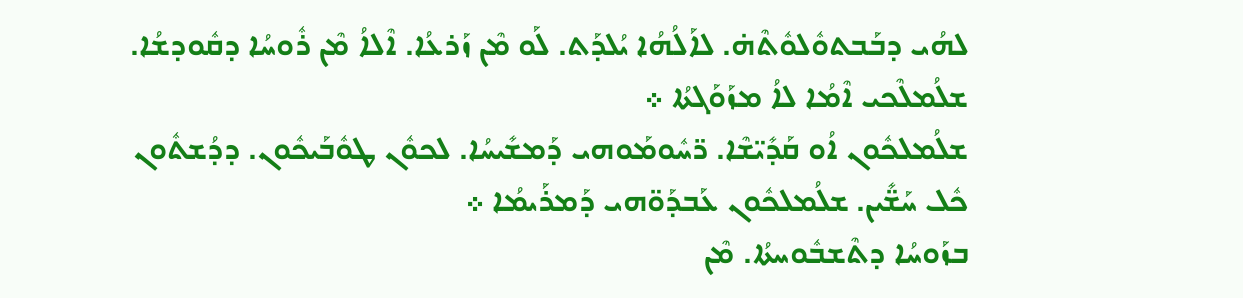ܠܗܳܝ ܕܒܰܒܬܘܽܠܘܽܬܶܗ̇. ܠܐܰܠܳܗܳܐ ܝܳܠܕܰܬ. ܠܰܘ ܡܶܢ ܙܰܪܥܳܐ. ܐܶܠܐܳ ܡܶܢ ܪܽܘܚܳܐ ܕܩܽܘܕܫܳܐ. ܫܠܳܡܠܶܟܝ ܐܶܡܳܐ ܠܐܳ ܡܙܰܘܰܓܬܳܐ ܀
ܫܠܳܡܠܟܽܘܢ ܐܳܘ ܩܰܕܺܝ̈ܫܶܐ. ܪ̈ܚܽܘܡܰܘܗܝ ܕܰܡܫܺܝܚܳܐ. ܠܟܘܽܢ ܛܘܽܒܰܝܟܽܘܢ. ܕܕܳܫܬܽܘܢ ܟܽܠ ܚܰܫ̈ܺܝܢ. ܫܠܳܡܠܟܽܘܢ ܥܰܒܕܰܘ̈ܗܝ ܕܰܡܪܰܝܡܳܐ ܀
ܒܙܰܘܚܳܐ ܕܬܶܫܒܽܘܚܬܳܐ. ܡܶܢ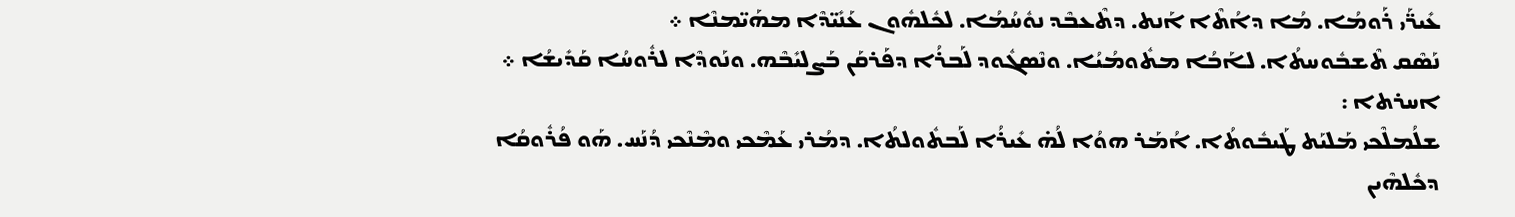ܥܺܝܪ̈ܰܝ ܪܰܘܡܳܐ. ܡܳܐ ܕܐܳܬܶܐ ܐܰܢܬ. ܕܬܶܥܒܶܕ ܢܘܽܚܳܡܳܐ. ܠܟܽܠܗܽܘܢ ܥܰܢܺܝ̈ܕܶܐ ܡܗܰܝ̈ܡܢܶܐ ܀
ܢܰܣܶܩ ܬܶܫܒܽܘܚܬܳܐ. ܠܐܰܒܳܐ ܡܬܽܘܡܳܝܳܐ. ܘܢܶܣܓܽܘܕ ܠܰܒܪܳܐ ܕܦܰܪܩܰܢ ܒܰܨܠܝܺܒܶܗ. ܘܢܰܘܕܶܐ ܠܪܽܘܚܳܐ ܩܰܕܺܝܫܳܐ ܀
ܐܚܪܬܐ :
ܫܠܳܡܠܶܟܝ ܡܰܠܝܰܬ ܛܰܝܒܽܘܬܳܐ. ܐܳܡܰܪ ܗܘܳܐ ܠܳܗ̇ ܥܺܝܪܳܐ ܠܰܒܬܽܘܠܬܳܐ. ܕܡܳܪܝ ܥܰܡܶܟܝ ܘܡܶܢܶܟܝ ܕܳܢܰܚ. ܗܰܘ ܦܳܪܽܘܩܳܐ ܕܟܽܠܗܶܝܢ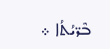ܒܶܪ̈ܝܳܬܳܐ ܀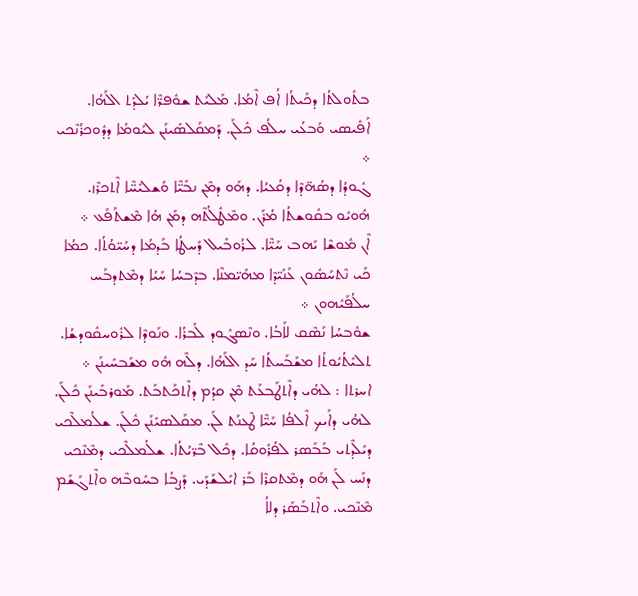ܒܬܽܘܠܬܳܐ ܕܟܺܝܬܳܐ ܐܳܦ ܐܶܡܳܐ. ܡܰܠܝܰܬ ܫܘܽܦܪ̈ܶܐ ܝܳܠܕܰܬ ܐܠܰܗܳܐ. ܐܰܦܺܝܣܝ ܘܰܒܥܳܝ ܚܠܳܦ ܟܽܠܰܢ. ܕܰܡܩܰܠܣܺܝܢܰܢ ܠܝܰܘܡܳܐ ܕܕܽܘܟܪܳܢܶܟܝ ܀
ܓܽܘܕܳܐ ܕܣܳܗ̈ܕܶܐ ܕܩܳܥܝܳܐ. ܕܗܰܘ ܕܡܶܢ ܢܒܺܝ̈ܶܐ ܘܰܫܠܝܺܚ̈ܶܐ ܐܶܬܟܪܶܙ. ܗܽܘܝܽܘ ܒܩܽܘܫܬܳܐ ܡܳܪܰܢ. ܘܡܶܛܽܠܳܬܶܗ ܕܡܰܢ ܗܳܐ ܡܶܫܬܰܦܰܥ ܀
ܐܶܢ ܡܽܘܫܶܐ ܝܰܗܒ ܚܰܝ̈ܶܐ. ܠܪܳܘܒܺܝܠ ܕܰܚܛܳܐ ܒܰܕܡܳܐ ܕܚܰܝ̈ܘܳܬܳܐ. ܟܡܳܐ ܟܰܝ ܢܶܬܚܰܣܽܘܢ ܥܰܢܺܝ̈ܕܶܐ ܡܗܰܝ̈ܡܢܶܐ. ܒܕܶܒܚܳܐ ܚܰܝܳܐ ܕܡܶܬܕܒܰܚ ܚܠܳܦܰܝܽܗܘܢ ܀
ܫܘܽܒܚܳܐ ܢܰܣܶܩ ܠܐܰܒܳܐ. ܘܢܶܣܓܽܘܕ ܠܰܒܪܳܐ. ܘܢܰܘܕܶܐ ܠܪܽܘܚܩܽܘܕܫܳܐ. ܬܠܝܺܬܳܝܽܘܬܳܐ ܡܫܰܒܰܚܬܳܐ ܚܰܕ ܐܠܰܗܳܐ. ܕܠܶܗ ܗܽܘ ܡܫܰܒܚܺܝܢܰܢ ܀
ܐܚܪܬܐ : ܠܗܳܝ ܕܐܶܬܛܰܒܥܰܬ ܡܶܢ ܩܕܳܡ ܕܐܶܬܟܰܬܒܰܬ. ܡܰܘܪܒܺܝܢܰܢ ܟܽܠܰܢ. ܠܗܳܝ ܕܐܰܝܟ ܐܶܠܦܳܐ ܚܰܝ̈ܶܐ ܛܶܥܢܰܬ ܠܰܢ. ܡܩܰܠܣܝܺܢܰܢ ܟܽܠܰܢ. ܫܠܳܡܠܶܟܝ ܕܝܺܠܶܕܬܝ ܒܰܒܰܣܪ ܠܦܳܪܽܘܩܳܐ. ܕܟܽܠ ܒܶܪ̈ܝܳܬܳܐ. ܫܠܳܡܠܶܟܝ ܕܡܶܢܶܟܝ ܕܢܰܚ ܠܰܢ ܗܰܘ ܕܡܶܬܩܪܶܐ ܒܰܪ ܐܝܺܠܫܰܕܰܝ. ܕܰܨܒܳܐ ܒܚܽܘܒܶܗ ܘܐܶܬܓܰܫܰܡ ܡܶܢܶܟܝ. ܘܐܶܬܒܰܣܰܪ ܕܠܐܳ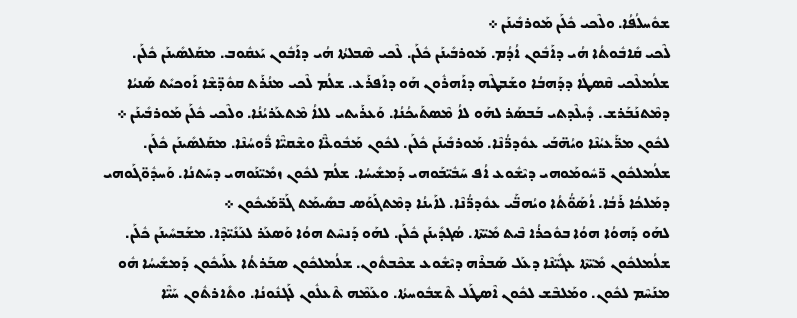ܫܘܽܚܠܳܦܳܐ. ܘܠܶܟܝ ܟܽܠܰܢ ܡܰܘܪܒܺܝܢܰܢ ܀
ܠܶܟܝ ܩܺܐܒܽܘܬܳܐ ܗܳܝ ܕܐܰܒܽܘܢ ܐܳܕܳܡ. ܡܰܘܪܒܺܝܢܰܢ ܟܽܠܰܢ. ܠܶܟܝ ܣܶܒܠܬܳܐ ܗܳܝ ܕܐܰܒܽܘܢ ܝܰܥܩܽܘܒ. ܡܩܰܠܣܺܝܢܰܢ ܟܽܠܰܢ. ܫܠܳܡܠܶܟܝ ܩܶܣܛܳܐ ܕܕܰܗܒܳܐ ܘܫܰܒܛܶܗ ܕܐܰܗܪܽܘܢ ܗܰܘ ܕܐܰܦܪܰܥ. ܫܠܳܡ ܠܶܟܝ ܡܢܳܪܰܬ ܩܘܽܕ̈ܫܶܐ ܐܰܘܟܝܺܬ ܣܰܢܝܳܐ ܕܡܶܬܢܰܒܰܪܫ. ܕܺܝܠܶܕܬܝ ܒܰܒܣܰܪ ܠܗܰܘ ܠܐܳ ܡܶܣܬܰܝܟܳܢܳܐ. ܘܰܥܪܰܝܬܝ ܠܠܐܳ ܡܶܬܥܰܪܝܳܢܳܐ. ܘܠܶܟܝ ܟܽܠܰܢ ܡܰܘܪܒܺܝܢܰܢ ܀
ܠܟܽܘܢ ܡܪ̈ܰܥܝܳܢܶܐ ܘܝܳܗ̈ܒܰܝ ܥܘܽܕܪ̈ܳܢܶܐ. ܡܰܘܪܒܺܝܢܰܢ ܟܽܠܰܢ. ܠܟܽܘܢ ܡܰܒܽܘܥ̈ܶܐ ܘܫܶܩܝ̈ܶܐ ܪ̈ܽܘܚܳܢܶܐ. ܡܩܰܠܣܺܝܢܰܢ ܟܽܠܰܢ. ܫܠܳܡܠܟܽܘܢ ܪ̈ܚܽܘܡܰܘܗܝ ܕܝܶܫܽܘܥ ܐܳܦ ܚܰܒܽܝ̈ܒܰܘܗܝ ܕܰܡܫܺܝܚܳܐ. ܫܠܳܡ ܠܟܽܘܢ ܙܡܺܝ̈ܢܰܘܗܝ ܕܚܰܬܢܳܐ. ܘܰܚܕܽܘ̈ܓܰܘܗܝ ܕܡܰܠܟܳܐ ܪܰܒܳܐ. ܐܳܣܰܘ̈ܳܬܳܐ ܘܝܳܗܒ̈ܰܝ ܥܘܽܕܪ̈ܳܢܶܐ. ܠܐܰܝܢܳܐ ܕܡܶܬܓܰܘܰܣ ܒܣܺܝܡܰܬ ܓܰܪ̈ܡܰܝܟܽܘܢ ܀
ܠܗܰܘ ܕܰܗܘܳܐ ܗܘܳܐ ܒܘܽܟܪܳܐ ܒܶܝܬ ܡܺܝ̈ܬܶܐ. ܣܳܓܕܺܝܢܰܢ ܟܽܠܰܢ. ܠܗܰܘ ܕܰܢܚܶܬ ܗܘܳܐ ܘܰܣܥܰܪ ܠܥܰܢܺܝ̈ܕܶܐ. ܡܫܰܒܚܺܝܢܰܢ ܟܽܠܰܢ. ܫܠܳܡܠܟܽܘܢ ܡܺܝ̈ܬܶܐ ܥܓܺܝ̈ܢܶܐ ܕܥܰܠ ܣܰܒܪܶܗ ܕܝܶܫܽܘܥ ܫܟܶܒܬܽܘܢ. ܫܠܳܡܠܟܽܘܢ ܣܒܰܪܬܳܐ ܥܠܰܝܟܽܘܢ ܕܰܡܫܺܝܚܳܐ ܗܽܘ ܡܢܰܚܶܡ ܠܟܽܘܢ. ܘܡܰܠܒܶܫ ܠܟܽܘܢ ܐܶܣܛܰܠ ܬܶܫܒܽܘܚܬܳܐ. ܘܥܰܡܶܗ ܬܶܥܠܽܘܢ ܠܰܓܢܽܘܢܳܐ. ܘܬܺܐܪܬܽܘܢ ܚܰܝ̈ܶܐ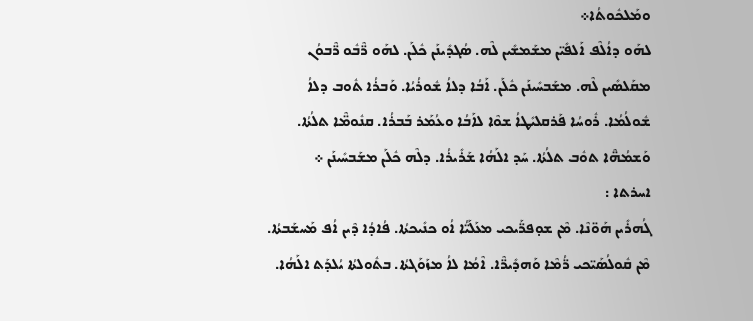ܘܡܰܠܟܽܘܬܳܐ܀
ܠܗܰܘ ܕܐܳܠܶܦ ܐܰܠܦܺܝ̈ܢ ܡܫܰܡܫܺܝܢ ܠܶܗ. ܣܳܓܕܺܝܢܰܢ ܟܽܠܰܢ. ܠܗܰܘ ܪ̈ܶܒܽܘ ܪ̈ܶܒܘܳܢ ܡܩܰܠܣܺܝܢ ܠܶܗ. ܡܫܰܒܚܺܝܢܰܢ ܟܽܠܰܢ. ܐܰܒܳܐ ܕܠܐܳ ܫܽܘܪܳܝܳܐ. ܘܰܒܪܳܐ ܬܽܘܒ ܕܠܐܳ ܫܽܘܠܳܡܳܐ. ܪܽܘܚܳܐ ܦܰܪܩܠܝܺܛܐܳ ܫܘܶܐ ܠܐܰܒܳܐ ܘܥܳܡܰܪ ܒܰܒܪܳܐ. ܩܢܽܘܡ̈ܶܐ ܬܠܳܬܳܐ. ܘܰܫܡܳܗ̈ܶܐ ܬܘܽܒ ܬܠܳܬܳܐ. ܚܰܕ ܐܠܰܗܳܐ ܫܰܪܺܝܪܳܐ. ܕܠܶܗ ܟܽܠܰܢ ܡܫܰܒܚܺܝܢܰܢ ܀
ܐܚܪܬܐ :
ܓܳܗܪܺܝܢ ܗܰܘ̈ܢܶܐ. ܡܶܢ ܫܘ̣ܦܪ̈ܰܝܟܝ ܡܥܰܠܰܝ̈ܳܐ ܐܳܘ ܟܢܺܝܟܬܳܐ. ܦܳܐܕܳܐ ܕܶܝܢ ܐܳܦ ܡܰܚܫܰܒܬܳܐ. ܡܶܢ ܩܽܘܠܳܣܰܝ̈ܟܝ ܪ̈ܳܡܶܐ ܘܰܗܕܺܝܪ̈ܶܐ. ܐܶܡܳܐ ܠܐܳ ܡܙܰܘܰܓܬܳܐ. ܒܬܽܘܠܬܳܐ ܝܳܠܕܰܬ ܐܠܰܗܳܐ.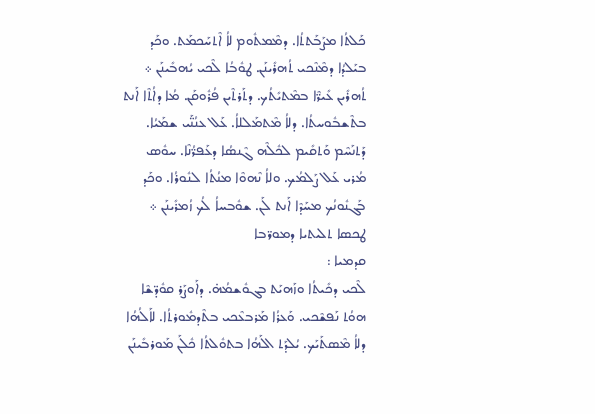ܟܰܠܬܳܐ ܡܨܰܒܰܬܬܳܐ. ܕܡܶܡܬܽܘܡ ܠܐܳ ܐܶܬܚܰܟܡܰܬ. ܘܟܰܕ ܒܝܰܠܕܳܐ ܕܡܶܢܶܟܝ ܬܳܗܪܺܝܢܰܢ. ܛܘܽܒܳܐ ܠܶܟܝ ܝܳܗܒܺܝܢܰܢ ܀
ܬܳܗܪܺܝܢ ܥܺܝܪ̈ܶܐ ܒܡܶܬܝܺܬܳܟ. ܕܬܰܪܬܶܝܢ ܦܳܪܽܘܩܰܢ. ܡܳܐ ܕܐܳܬܶܐ ܐܰܢܬ ܒܬܶܫܒܽܘܚܬܳܐ. ܕܠܐܳ ܡܶܬܡܰܠܠܐܳ. ܥܰܠ ܥܢܳܢ̈ܰܝ ܫܡܰܝܳܐ. ܕܰܬܢܰܚܶܡ ܘܰܬܩܺܝܡ ܠܟܽܠܶܗ ܓܶܢܣܳܐ ܕܥܰܦܪ̈ܳܢܶܐ. ܚܘܽܣ ܡܳܪܝ ܥܰܠ ܨܰܠܡܳܟ. ܘܠܐܳ ܢܶܗܘܶܐ ܡܢܳܬܳܐ ܠܢܽܘܪܳܐ. ܘܟܰܕ ܒܰܓܢܽܘܢܳܟ ܡܚܰܕܶܐ ܐܰܢܬ ܠܰܢ. ܫܘܽܒܚܐܳ ܠܳܟ ܙܳܡܪܺܝܢܰܢ ܀
ܛܟܣܐ ܬܠܝܬܝܐ ܕܡܘܪ̈ܒܐ
ܩܕܡܝܐ :
ܠܶܟܝ ܕܟܺܝܬܳܐ ܘܙܰܗܝܰܬ ܒܓܘܽܫܡܳܗ̇. ܕܐܰܘܨܰܪ ܩܘܽܕ̈ܫܶܐ ܗܘܳܬ ܢܰܦܫܶܟܝ. ܘܰܥܪܳܐ ܡܰܪܒܥܶܟܝ ܒܬܶܕܡܽܘܪܬܳܐ. ܠܐܰܠܳܗܳܐ ܕܠܐܳ ܡܶܣܬܰܝܰܟ. ܝܳܠܕܰܬ ܐܠܰܗܳܐ ܒܬܘܽܠܬܳܐ ܟܽܠܰܢ ܡܰܘܪܒܺܝܢܰܢ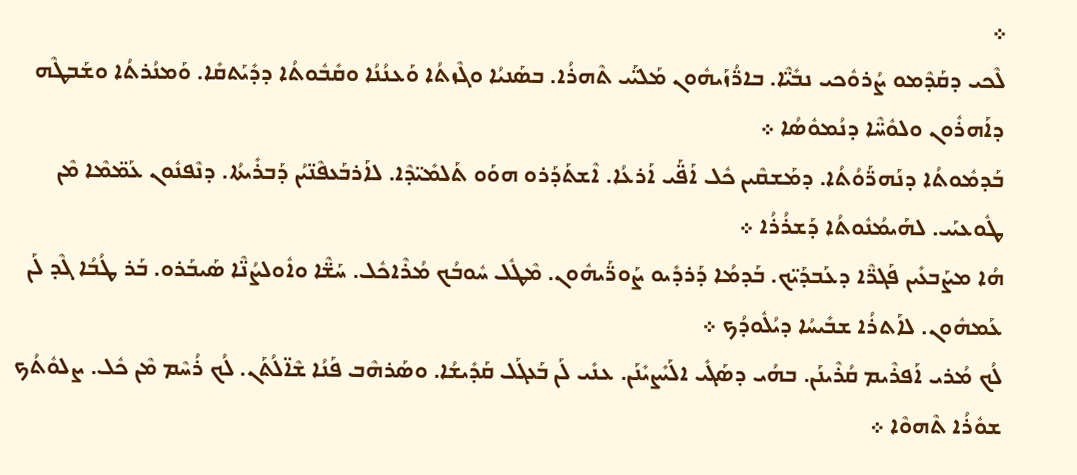܀
ܠܶܟܝ ܕܩܰܕܶܡܘ ܨܳܪܘܽܟܝ ܢܒܺܝ̈ܶܐ. ܒܐܪ̈ܳܙܰܝܗܽܘܢ ܡܰܠܝ̈ܰܝ ܬܶܗܪܳܐ. ܒܣܰܢܝܳܐ ܘܓܶܙܬܳܐ ܘܰܥܢܳܢܳܐ ܘܩܺܒܽܘܬܳܐ ܕܕܺܝܰܬܩܺܐ. ܘܰܡܢܳܪܬܳܐ ܘܫܰܒܛܶܗ ܕܐܰܗܪܽܘܢ ܘܠܘܽܚ̈ܶܐ ܕܢܳܡܘܽܣܳܐ ܀
ܒܰܕܡܽܘܬܳܐ ܕܢܰܗܪ̈ܰܘܳܬܳܐ. ܕܡܰܫܩܶܝܢ ܟܽܠ ܐܰܦ̈ܰܝ ܐܰܪܥܳܐ. ܐܶܫܬܰܕܰܪܘ ܗܘܰܘ ܬܰܠܡܺܝ̈ܕܶܐ. ܠܐܰܪܒܰܥܦܶܢ̈ܝܳܢ ܕܰܒܪܺܝܬܳܐ. ܕܢܶܦܢܽܘܢ ܥܰܡ̈ܡܶܐ ܡܶܢ ܛܽܘܥܝܰܝ. ܠܗܰܝܡܳܢܽܘܬܳܐ ܕܰܫܪܳܪܳܐ ܀
ܗܳܐ ܡܨܰܒܥܺܝܢ ܦܰܓܪ̈ܶܐ ܕܥܰܒܕܰܝ̈ܟ. ܒܰܕܡܳܐ ܕܰܪܕܺܝܘ ܨܰܘܪ̈ܰܝܗܽܘܢ. ܡܶܛܽܠ ܚܽܘܒܳܟ ܡܳܪܶܐܟܽܠ. ܚܰܫ̈ܶܐ ܘܐܽܘܠܨܳܢ̈ܶܐ ܣܰܝܒܰܪܘ. ܒܰܪ ܛܳܒܳܐ ܓܶܕ ܠܰܢ ܥܰܡܗܽܘܢ. ܠܐܰܬܪܳܐ ܫܒܺܝܚܳܐ ܕܝܳܠܽܘܕܳܟ ܀
ܠܳܟ ܡܳܪܝ ܐܰܦܪܶܝܡ ܩܳܪܶܝܢܰܢ. ܒܗܳܝ ܕܣܰܓܺܝ ܐܠܰܝܺܨܝܺܢܰܢ. ܥܢܺܝ ܠܰܢ ܒܰܥܓܰܠ ܩܰܕܺܝܫܳܐ. ܘܣܰܪܗܶܒ ܦܰܢܳܐ ܫܶܐ̈ܠܳܬܰܢ. ܠܳܟ ܪܳܚܶܡ ܡܶܢ ܟܽܠ. ܨܠܘܽܬܳܟ ܫܘܽܪܳܐ ܬܶܗܘܶܐ ܀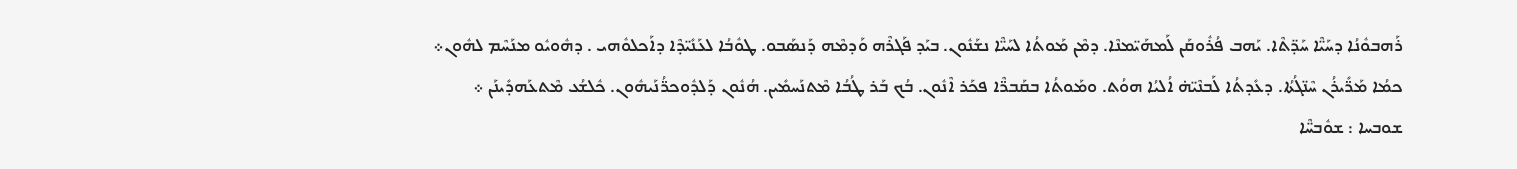ܪܰܗܒܘܽܢܳܐ ܕܚܰܝ̈ܶܐ ܚܰܕ̈ܬܶܐ. ܝܰܗܒ ܦܳܪܽܘܩܰܢ ܠܰܡܗܰܝ̈ܡܢܶܐ. ܕܡܶܢ ܡܰܘܬܳܐ ܠܚܰܝ̈ܶܐ ܢܫܰܢܽܘܢ. ܒܝܰܕ ܦܰܓܪܶܗ ܘܰܕܡܶܗ ܕܰܢܣܰܒܘ. ܛܘܽܒܳܐ ܠܥܰܢܺܝ̈ܕܶܐ ܕܐܰܟܠܘܽܗܝ . ܕܗܽܘܝܽܘ ܡܢܰܚܶܡ ܠܗܽܘܢ܀
ܟܡܳܐ ܡܰܪ̈ܺܝܪܳܢ ܚܶܢ̈ܓܳܬܳܐ. ܕܥܺܕܬܳܐ ܠܰܒܢܶܝ̈ܗ̇ ܐܳܠܝܳܐ ܗܘܳܬ. ܘܡܰܘܬܳܐ ܒܩܰܒܪ̈ܶܐ ܦܟܰܪ ܐܶܢܽܘܢ. ܒܳܟ ܒܰܪ ܛܳܒܳܐ ܡܶܬܢܰܚܡܺܝܢ. ܗܳܢܽܘܢ ܕܰܠܕܽܘܟܪ̈ܳܢܰܝܗܽܘܢ. ܟܽܠܫܳܥ ܡܶܬܥܰܗܕܺܝܢܰܢ ܀
ܫܘܒܚܐ : ܫܘܽܒܚ̈ܶܐ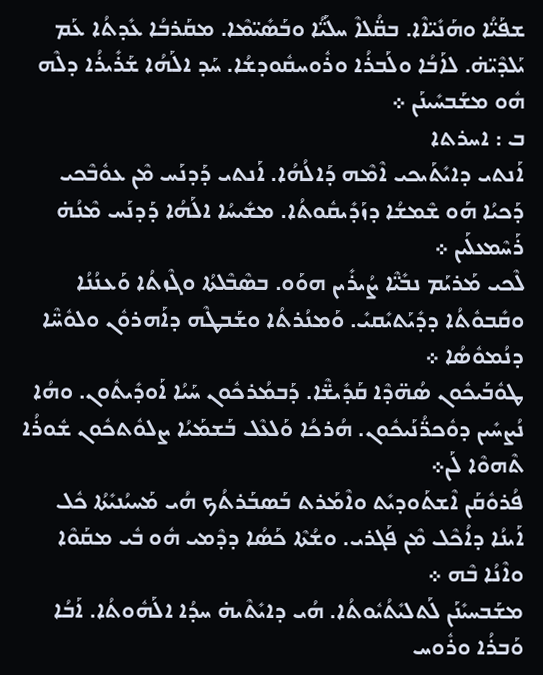ܫܦܰܝ̈ܳܐ ܘܗܰܢܺܝ̈ܐܶܐ. ܒܩ̈ܳܠܐܶ ܚܠܰܝ̈ܳܐ ܘܒܰܣܺܝ̈ܡܶܐ. ܡܩܰܪܒܳܐ ܥܺܕܬܳܐ ܥܰܡ ܝܰܠܕܶܝ̈ܗ̇. ܠܐܰܒܳܐ ܘܠܰܒܪܳܐ ܘܪܽܘܚܩܽܘܕܫܳܐ. ܚܰܕ ܐܠܰܗܳܐ ܫܰܪܺܝܪܳܐ ܕܠܶܗ ܗܽܘ ܡܫܰܒܚܺܝܢܰܢ ܀
ܒ : ܐܚܪܬܐ
ܐܰܢܬܝ ܕܐܝܺܬܰܝܟܝ ܐܶܡܶܗ ܕܰܐܠܳܗܳܐ. ܐܰܢܬܝ ܕܰܕܢܰܚ ܡܶܢ ܥܘܽܒܶܟܝ ܕܰܟܝܳܐ ܗܰܘ ܫܶܡܫܳܐ ܕܙܰܕܺܝܩܽܘܬܳܐ. ܡܫܺܝܚܳܐ ܐܠܰܗܳܐ ܕܰܕܢܰܚ ܡܶܢܳܗ̇ ܪܰܚܶܡܥܠܰܝܢ ܀
ܠܶܟܝ ܡܰܪܝܰܡ ܢܒܺܝ̈ܶܐ ܨܳܝܪܺܝܢ ܗܘܰܘ. ܒܣܶܒܶܠܬܳܐ ܘܓܶܙܬܳܐ ܘܰܥܢܳܢܳܐ ܘܩܺܒܘܽܬܳܐ ܕܕܺܝܰܬܝܺܩܝܺ. ܘܰܡܢܳܪܬܳܐ ܘܫܰܒܛܶܗ ܕܐܰܗܪܘܽܢ ܘܠܘܽܚ̈ܶܐ ܕܢܳܡܘܽܣܳܐ ܀
ܛܘܽܒܰܝܟܽܘܢ ܣܳܗ̈ܕܶܐ ܩܰܕܺܝܫ̈ܶܐ. ܕܰܒܡܳܪܟܽܘܢ ܚܰܝܳܐ ܐܰܘܕܺܝܬܽܘܢ. ܘܗܳܐ ܢܳܨܚܺܝܢ ܕܘܽܟܪ̈ܳܢܰܝܟܽܘܢ. ܗܳܪܟܳܐ ܘܰܠܥܶܠ ܒܰܫܡܰܝܳܐ ܨܠܘܽܬܟܽܘܢ ܫܽܘܪܳܐ ܬܶܗܘܶܐ ܠܰܢ܀
ܦܳܪܘܽܩܰܢ ܐܶܫܬܰܘܕܝܺܬ ܘܐܶܡܰܪܬ ܒܰܣܒܰܪܬܳܟ ܗܳܝ ܡܰܚܝܳܢܝܺܬܳܐ ܟܽܠ ܐܰܝܢܳܐ ܕܐܳܟܶܠ ܡܶܢ ܦܰܓܪܝ. ܘܫܳܬܶܐ ܟܰܣܳܐ ܕܕܶܡܝ ܗܽܘ ܒܽܝ ܡܩܰܘܶܐ ܘܐܶܢܳܐ ܒܶܗ ܀
ܡܫܰܒܚܝܺܢܰܢ ܠܰܬܠܝܺܬܳܝܽܘܬܳܐ. ܗܳܝ ܕܐܝܺܬܶܝܗ̇ ܚܕܳܐ ܐܠܰܗܽܘܬܳܐ. ܐܰܒܳܐ ܘܰܒܪܳܐ ܘܪܽܘܚ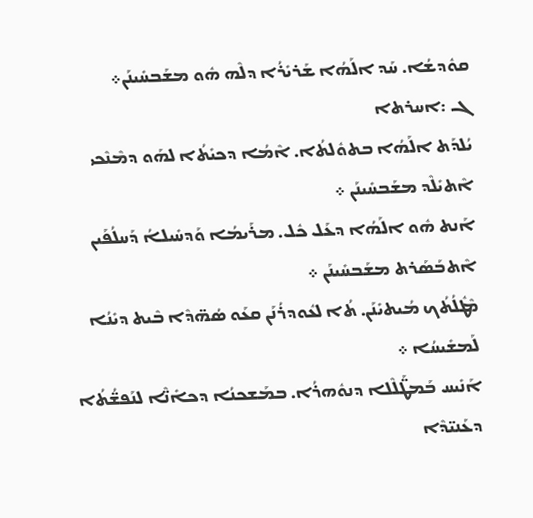ܩܘܽܕܫܳܐ. ܚܰܕ ܐܠܰܗܳܐ ܫܰܪܝܺܪܳܐ ܕܠܶܗ ܗܽܘ ܡܫܰܒܚܺܝܢܰܢ܀
ܓ :ܐܚܪܬܐ
ܝܳܠܕܰܬ ܐܠܰܗܳܐ ܒܬܘܽܠܬܳܐ. ܐܶܡܳܐ ܕܟܝܺܬܳܐ ܠܗܰܘ ܕܡܶܢܶܟܝ ܐܶܬܝܺܠܶܕ ܡܫܰܒܚܺܝܢܰܢ ܀
ܐܰܢܬ ܗܽܘ ܐܠܰܗܳܐ ܕܥܰܠ ܟܽܠ. ܡܪܰܝܡܳܐ ܘܰܕܚܺܝܠܐܳ ܕܰܚܠܳܦܰܝܢ ܐܶܬܒܰܣܰܪܬ ܡܫܰܒܚܺܝܢܰܢ ܀
ܡܶܛܽܠܳܬܳܟ ܡܳܝܬܝܺܢܰܢ. ܬܳܐ ܠܥܽܘܕܪܳܢܰܢ ܩܥܰܘ ܣܳܗ̈ܕܶܐ ܒܶܝܬ ܕܝܺܢܳܐ ܠܰܡܫܺܝܚܳܐ ܀
ܐܰܢܺܝܚ ܒܰܡܛ̈ܰܠܶܠܐ ܕܢܘܽܗܪܳܐ. ܒܡܰܫܟܢܳܐ ܕܟܐܺܢ̈ܶܐ ܠܢܰܦܫ̈ܳܬܳܐ ܕܥܰܢܝ̈ܕܶܐ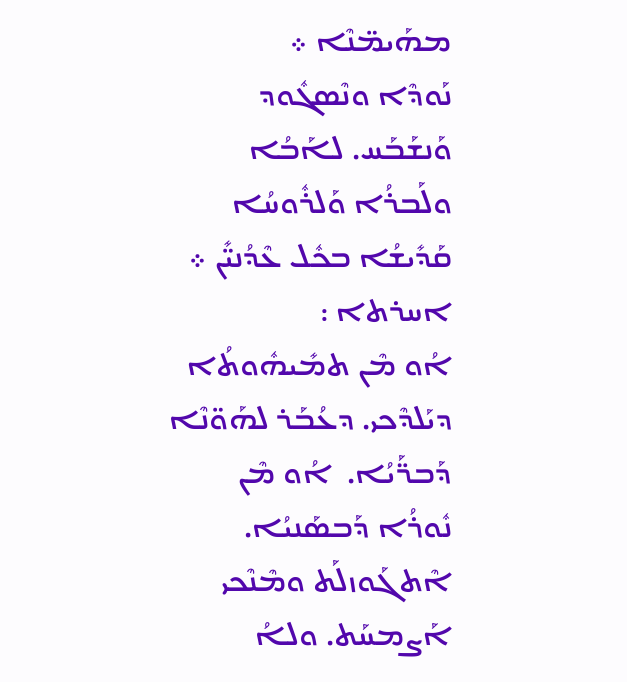ܡܗܰܝܡ̈ܢܶܐ ܀
ܢܰܘܕܶܐ ܘܢܶܣܓܽܘܕ ܘܰܢܫܰܒܰܚ. ܠܐܰܒܳܐ ܘܠܰܒܪܳܐ ܘܰܠܪܽܘܚܳܐ ܩܰܕܺܝܫܳܐ ܒܟܽܠ ܥܶܕܳܢܝ̈ܺܢ ܀
ܐܚܪܬܐ :
ܐܳܘ ܡܶܢ ܬܡܺܝܗܽܘܬܳܐ ܕܝܰܠܕܶܟܝ. ܕܥܳܒܰܪ ܠܗܰܘ̈ܢܶܐ ܕܰܒܪ̈ܰܝܳܐ.  ܐܳܘ ܡܶܢ ܢܽܘܪܳܐ ܕܰܒܣܰܢܝܳܐ. ܐܶܬܓܰܘܙܠܰܬ ܘܡܶܢܶܟܝ ܐܰܨܡܚܰܬ. ܘܠܐܳ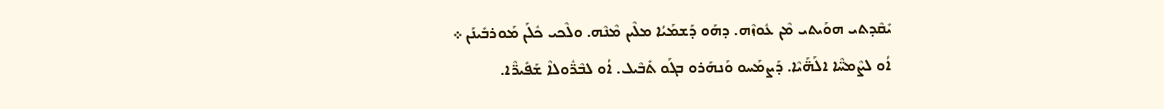ܝܺܩܶܕܬܝ ܗܘܰܝܬܝ ܡܶܢ ܥܽܘܙܶܗ. ܕܗܰܘ ܕܰܫܡܰܝܳܐ ܡܠܶܝܢ ܡܶܢܶܗ. ܘܠܶܟܝ ܟܽܠܰܢ ܡܰܘܪܒܺܝܢܰܢ ܀
ܐܳܘ ܠܨܶܡܚ̈ܶܐ ܐܠܰܗ̈ܰܝܶܐ. ܕܰܨܡܰܚܘ ܘܰܢܗܰܪܘ ܒܓܰܘ ܬܺܒܶܝܠ. ܐܳܘ ܠܒܶܪ̈ܽܘܠܐܶ ܫܰܦܺܝܪ̈ܶܐ.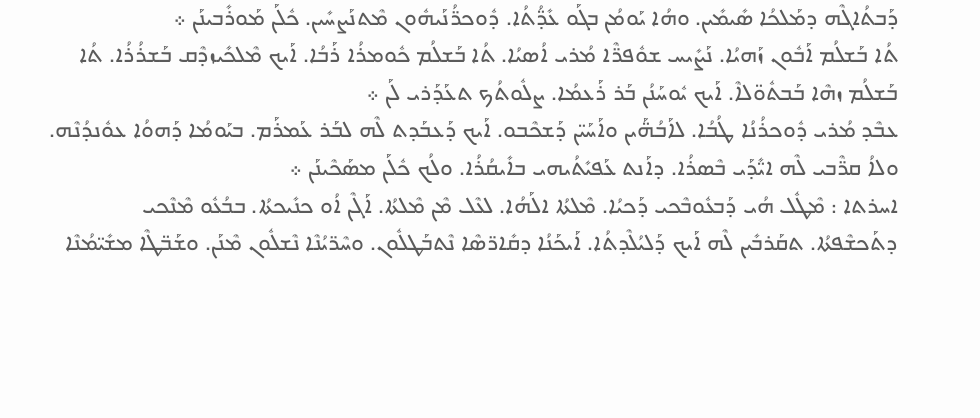ܕܰܒܬܳܐܓܶܗ ܕܡܰܠܟܳܐ ܣܺܝܡܺܝܢ. ܘܗܳܐ ܝܰܘܡܳܢ ܒܓܰܘ ܥܺܕ̈ܳܬܳܐ. ܕܽܘܟܪ̈ܳܢܰܝܗܽܘܢ ܡܶܬܢܰܨܚܺܝܢ. ܟܽܠܰܢ ܡܰܘܪܺܒܝܢܰܢ ܀
ܬܳܐ ܒܰܫܠܳܡ ܐܰܒܽܘܢ ܙܰܗܝܳܐ. ܢܰܨܺܝܚ ܫܘܽܦܪ̈ܶܐ ܡܳܪܝ ܐܳܣܝܳܐ. ܬܳܐ ܒܰܫܠܳܡ ܟܽܘܡܪܳܐ ܪܰܒܳܐ. ܐܰܝܟ ܡܶܠܟܺܝܙܕܶܩ ܒܰܫܪܳܪܳܐ. ܬܳܐ ܒܰܫܠܳܡ ܙܗܶܐ ܒܰܒܬܽܘ̈ܠܐܶ. ܐܰܝܟ ܝܽܘܚܰܢܳܢ ܒܰܪ ܪܰܥܡܳܐ. ܨܠܽܘܬܳܟ ܬܥܰܕܰܪܝ ܠܰܢ ܀
ܥܒܶܕ ܡܳܪܝ ܕܽܘܟܪܳܢܳܐ ܛܳܒܳܐ. ܠܐܰܒܳܗ̈ܰܝܢ ܘܐܰܚܰܝ̈ܢ ܕܰܫܟܶܒܘ. ܐܰܝܟ ܕܰܥܒܰܕܬ ܠܶܗ ܠܒܰܪ ܥܰܡܪܰܡ. ܒܝܰܘܡܳܐ ܕܰܗܘܳܐ ܥܘܽܢܕܳܢܶܗ. ܘܠܐܳ ܩܪ̈ܶܒܝ ܠܶܗ ܐܝ̈ܺܕܰܝ ܒܶܣܪܳܐ. ܕܐܰܢܬ ܥܰܦܝܺܬܳܝܗܝ ܒܐܺܝܩܳܪܳܐ. ܘܠܳܟ ܟܽܠܰܢ ܡܣܰܟܶܝܢܰܢ ܀
ܐܚܪܬܐ : ܡܶܛܽܠ ܗܳܝ ܕܰܒܥܽܘܒܶܟܝ ܕܰܟܝܳܐ. ܡܶܠܬܳܐ ܐܠܰܗܳܐ. ܠܥܶܠ ܡܶܢ ܡܶܠܬܳܐ. ܐܰܓܶܢ ܐܳܘ ܟܢܺܝܟܬܳܐ. ܒܒܳܥܽܘ ܡܶܢܶܟܝ ܕܬܰܟܫܶܦܬܳܐ. ܬܩܰܪܒܺܝܢ ܠܶܗ ܐܰܝܟ ܕܰܠܝܳܠܶܕܬܳܐ. ܐܰܝܟܰܢܳܐ ܕܩܺܐܪ̈ܣܶܐ ܢܶܬܒܰܛܠܽܘܢ. ܘܚܶܪ̈ܝܳܢܶܐ ܢܶܫܠܽܘܢ ܡܶܢܰܢ. ܘܫܰܒ̈ܛܶܐ ܡܫܺܝ̈ܡܳܢܶܐ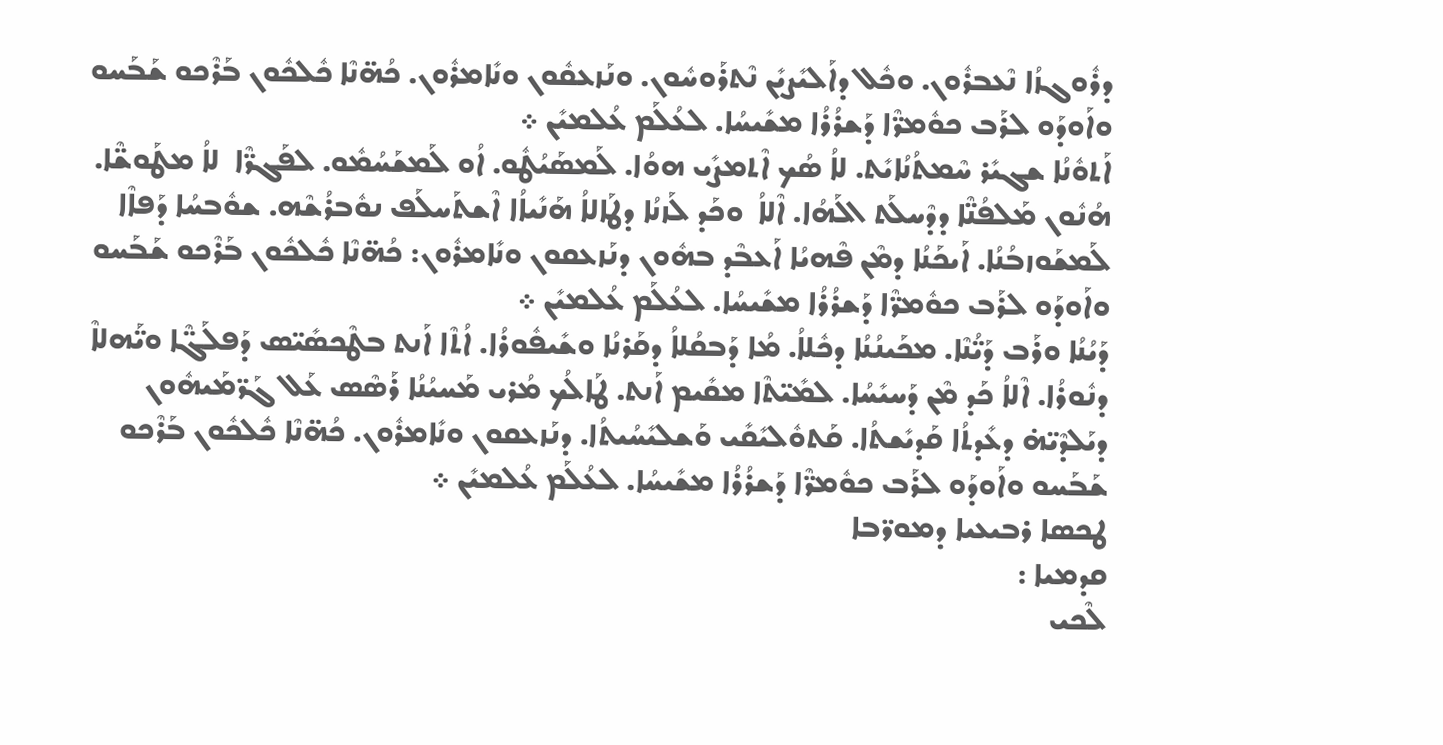ܕܪܽܘܓܙܳܐ ܢܶܥܒܪܽܘܢ. ܘܟܽܠ ܕܐܰܠܝܺܨܝܺܢ ܢܶܬܪܰܘܚܽܘܢ. ܘܢܰܙܥܩܽܘܢ ܘܢܺܐܡܪܽܘܢ. ܟܳܗ̈ܢܶܐ ܟܽܠܟܽܘܢ ܒܰܪܶܟܘ ܫܰܒܰܚܘ ܘܐܰܘܕܰܘ ܠܪܰܒ ܟܘܽܡܪ̈ܶܐ ܕܰܫܪܳܪܳܐ ܡܫܺܝܚܳܐ. ܠܥܳܠܰܡ ܥܳܠܡܝܺܢ ܀
ܐܰܬܘܽܢܳܐ ܫܓܝܺܪ ܚܶܡܬܳܢܳܐܝܺܬ. ܠܐܳ ܣܳܟ ܐܶܬܡܨܺܝ ܗܘܳܐ. ܠܰܡܣܰܝܳܛܽܘ. ܐܳܘ ܠܰܡܫܰܚܳܡܽܘ. ܠܦܰܓܪ̈ܶܐ  ܠܐܳ ܡܛܰܘܫ̈ܶܐ. ܗܳܢܽܘܢ ܡܰܠܦܳܢ̈ܶܐ ܕܕܶܚܠܰܬ ܐܠܰܗܳܐ. ܐܶܠܐܳ  ܘܟܰܕ ܠܰܙܢܳܐ ܕܛܰܐܠܐܳ ܗܰܢܺܝܐܳܐ ܐܶܫܬܰܚܠܰܦ ܢܘܽܒܪܳܫܶܗ. ܫܘܽܒܚܳܐ ܕܰܦܐܶܐ ܠܰܡܫܰܘܙܒܳܢܳܐ. ܐܰܝܟܰܢܳܐ ܕܡܶܢ ܦܶܗܝܳܐ ܐܰܥܒܶܕ ܒܗܽܘܢ ܕܢܰܙܥܩܘܢ ܘܢܺܐܡܪܽܘܢ: ܟܳܗ̈ܢܶܐ ܟܽܠܟܽܘܢ ܒܰܪܶܟܘ ܫܰܒܰܚܘ ܘܐܰܘܕܰܘ ܠܪܰܒ ܟܘܽܡܪ̈ܶܐ ܕܰܫܪܳܪܳܐ ܡܫܺܝܚܳܐ. ܠܥܳܠܰܡ ܥܳܠܡܝܺܢ ܀
ܕܰܝܳܢܳܐ ܘܪܰܒ ܕܰܝ̈ܳܢܶܐ. ܡܟܰܝܢܳܢܳܐ ܕܟܽܠܐܳ. ܡܳܐ ܕܰܒܩܳܠܐܳ ܕܩܰܪܢܳܐ ܘܫܺܝܦܽܘܪܳܐ. ܐܳܬܶܐ ܐܰܢܬ ܒܛܶܟܣܺܝ̈ܣ ܕܰܦܠܰܓ̈ܶܐ ܘܝ̈ܰܗܠܐܶ ܕܢܽܘܪܳܐ. ܐܶܠܐܳ ܟܰܕ ܡܶܢ ܕܰܚܝܺܚܳܐ. ܠܡܺܝ̈ܬܶܐ ܡܩܺܝܡ ܐܰܢܬ. ܛܰܐܠܳܟ ܡܳܪܝ ܡܰܚܝܳܢܳܐ ܪܰܣܶܣ ܥܰܠ ܓܰܪ̈ܡܰܝܗܽܘܢ ܕܝܰܠܕܶܝ̈ܗ̇ ܕܥܺܕܬܳܐ ܩܰܕܝܺܫܬܳܐ. ܩܰܬܘܽܠܝܺܩܺܝ ܘܰܫܠܝܺܚܳܝܬܳܐ. ܕܢܰܙܥܩܘܢ ܘܢܺܐܡܪܽܘܢ. ܟܳܗ̈ܢܶܐ ܟܽܠܟܽܘܢ ܒܰܪܶܟܘ ܫܰܒܰܚܘ ܘܐܰܘܕܰܘ ܠܪܰܒ ܟܘܽܡܪ̈ܶܐ ܕܰܫܪܳܪܳܐ ܡܫܺܝܚܳܐ. ܠܥܳܠܰܡ ܥܳܠܡܝܺܢ ܀
ܛܟܣܐ ܪܒܝܥܝܐ ܕܡܘܪ̈ܒܐ
ܩܕܡܝܐ :
ܠܶܟܝ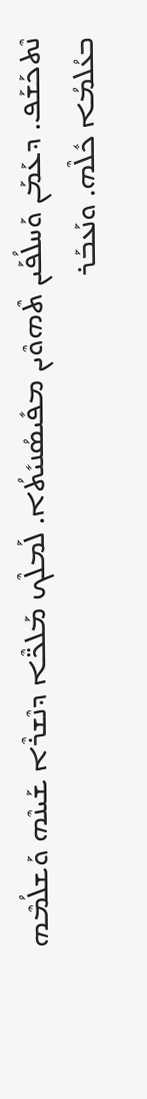ܢܶܬܟܰܫܰܦ. ܕܥܰܡܰܢ ܘܰܚܠܳܦܰܝܢ ܬܶܗܘܶܝܢ ܡܦܺܝܣܳܢܝܺܬܳܐ. ܠܰܡܠܶܟ ܡܰܠܟ̈ܶܐ ܕܢܶܫܪܶܐ ܫܰܝܢܶܗ ܘܰܫܠܳܡܶܗ ܒܥܳܠܡܳܐ ܟܽܠܶܗ. ܘܢܰܥܒܰܪ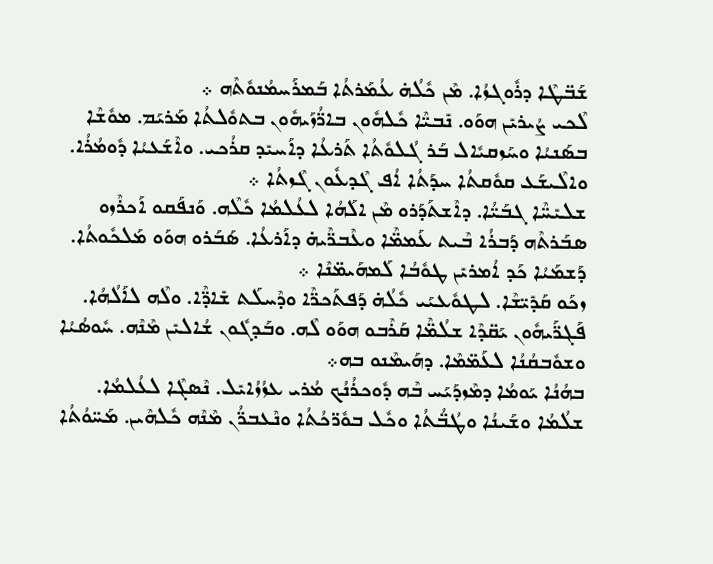ܫܰܒ̈ܛܶܐ ܕܪܽܘܓܙܳܐ. ܡܶܢ ܟܽܠܳܗ̇ ܥܳܡܰܪܬܳܐ ܒܰܡܪܰܚܡܳܢܘܽܬܶܗ ܀
ܠܶܟܝ ܨܳܝܪܝܺܢ ܗܘܰܘ. ܢܺܒܝ̈ܶܐ ܟܽܠܗܽܘܢ ܒܐܪ̈ܳܙܰܝܗܽܘܢ ܒܬܘܽܠܬܳܐ ܡܰܪܝܰܡ. ܡܘܽܫܶܐ ܒܣܰܢܝܳܐ ܘܚܰܙܩܝܽܐܠ ܒܰܪ ܓܳܠܘܽܬܳܐ ܬܰܪܥܳܐ ܕܐܰܚܝܺܕ ܩܪܳܟܝ. ܘܐܶܫܰܥܝܳܐ ܕܽܘܡܳܪܳܐ. ܘܐܠܶܝܫܰܥ ܩܘܽܩܬܳܐ ܚܕܰܬܳܐ ܐܳܦ ܓܶܕܥܽܘܢ ܓܶܙܬܳܐ ܀
ܫܠܝܺܚ̈ܶܐ ܓܒܰܝ̈ܳܐ. ܕܐܶܫܬܰܕܰܪܘ ܡܶܢ ܐܠܰܗܳܐ ܠܥܳܠܡܳܐ ܟܽܠܶܗ. ܘܰܢܦܰܩܘ ܐܰܟܪܶܙܘ ܣܒܰܪܬܶܗ ܕܰܒܪܳܐ ܒܶܝܬ ܥܰܡܡ̈ܶܐ ܘܥܶܒܪ̈ܶܝܗ̇ ܕܐܰܪܥܳܐ. ܣܰܒܰܪܘ ܗܘܰܘ ܡܰܠܟܽܘܬܳܐ. ܕܰܫܡܰܝܳܐ ܟܰܕ ܐܳܡܪܝܺܢ ܛܘܽܒܳܐ ܠܰܡܗܰܝܡ̈ܢܶܐ ܀
ܙܟܰܘ ܩܰܕܺܝ̈ܫܶܐ. ܠܛܘܽܥܝܰܝ ܟܽܠܳܗ̇ ܕܰܦܬܰܟܪ̈ܶܐ ܘܕܶܚܠܰܬ ܫܺܐܕ̈ܶܐ. ܘܠܶܗ ܠܐܰܠܳܗܳܐ. ܦܰܓܪ̈ܰܝܗܽܘܢ ܝܰܩ̈ܕܶܐ ܫܠܳܡ̈ܶܐ ܩܰܪܶܒܘ ܗܘܰܘ ܠܶܗ. ܘܒܰܕܓܽܘܢ ܫܳܐܠܝܺܢ ܡܶܢܶܗ. ܚܽܘܣܳܝܳܐ ܘܫܘܽܒܩܳܢܳܐ ܠܥܰܡ̈ܡܶܐ. ܕܗܰܝܡܶܢܘ ܒܗ܀
ܒܗܳܢܳܐ ܝܰܘܡܳܐ ܕܡܶܙܕܰܝܰܚ ܒܶܗ ܕܽܘܟܪܳܢܳܟ ܡܳܪܝ ܥܙܳܙܳܐܝܺܠ. ܢܶܣܓܶܐ ܠܥܳܠܡܳܐ. ܫܠܳܡܳܐ ܘܫܰܝܢܳܐ ܘܛܳܒ̈ܳܬܳܐ ܘܟܽܠ ܒܘܽܪ̈ܟܳܬܳܐ ܘܢܶܥܒܪ̈ܳܢ ܡܶܢܶܗ ܟܽܠܗܶܝܢ. ܡܰܚ̈ܘܳܬܳܐ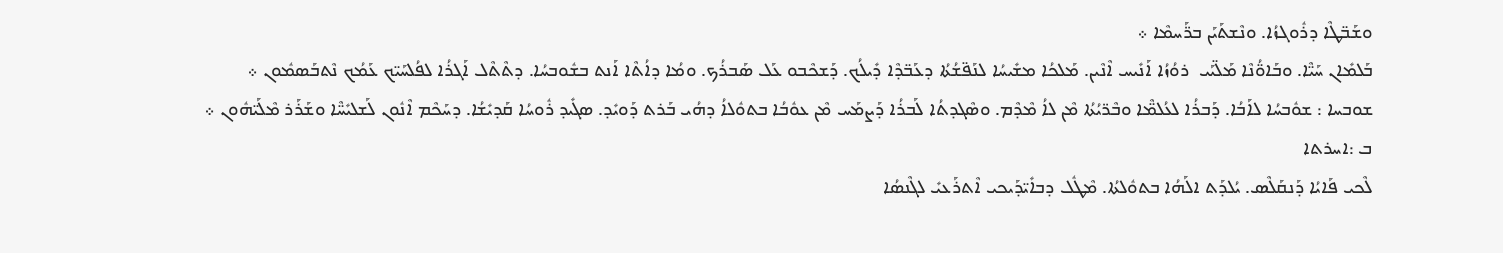ܘܫܰܒ̈ܛܶܐ ܕܪܽܘܓܙܳܐ. ܘܢܶܫܬܰܝܰܢ ܒܪ̈ܰܚܡܶܐ ܀
ܒܰܠܡܺܐܢ ܚܰܝ̈ܶܐ. ܘܒܰܐܘ̈ܳܢܶܐ ܡܰܠ̈ܝܰܝ  ܪܘܳܙܳܐ ܐܰܢܺܝܚ ܐܶܢܶܝܢ. ܡܰܠܟܳܐ ܡܫܺܝܚܳܐ ܠܢܰܦ̈ܫܳܬܳܐ ܕܥܰܒ̈ܕܶܐ ܕܺܝܠܳܟ. ܕܰܫܟܶܒܘ ܥܰܠ ܣܰܒܪܳܟ. ܘܡܳܐ ܕܐܳܬܶܐ ܐܰܢܬ ܒܫܽܘܒܚܳܐ. ܕܬܶܬܶܠ ܐܰܓܪܳܐ ܠܦܳܠܚܰܝ̈ܟ ܥܰܡܳܟ ܢܶܬܒܰܣܡܽܘܢ ܀
ܫܘܒܚܐ : ܫܘܽܒܚܳܐ ܠܐܰܒܳܐ. ܕܰܒܪܳܐ ܠܥܳܠܡ̈ܶܐ ܘܒܶܪ̈ܝܳܬܳܐ ܡܶܢ ܠܐܳ ܡܶܕܶܡ. ܘܣܶܓܕܬܳܐ ܠܰܒܪܳܐ ܕܰܨܡܰܚ ܡܶܢ ܥܘܽܒܳܐ ܒܬܘܽܠܐܳ ܕܗܳܝ ܒܰܪܬ ܕܰܘܝܺܕ. ܣܓܺܝܕ ܪܽܘܚܳܐ ܩܰܕܝܺܫܳܐ. ܕܚܰܟܶܡ ܐܶܢܽܘܢ ܠܰܫܠܝܺܚ̈ܶܐ ܘܫܰܪܰܪ ܡܶܠܰܝ̈ܗܽܘܢ ܀
ܒ :ܐܚܪܬܐ
ܠܶܟܝ ܦܰܐܝܳܐ ܕܰܢܩܰܠܶܣ. ܝܳܠܕܰܬ ܐܠܰܗܳܐ ܒܬܘܽܠܬܳܐ. ܡܶܛܽܠ ܕܒܐܺܝ̈ܕܰܝܟܝ ܐܶܬܪܰܥܝܺ ܠܓܶܢܣܳܐ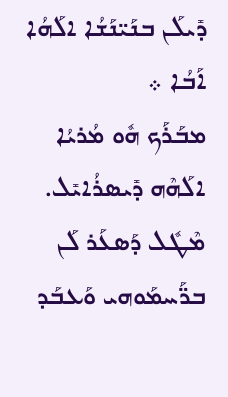ܕܺܝܠܰܢ ܒܢܰܝ̈ܢܰܫܳܐ ܐܠܰܗܳܐ ܐܰܒܳܐ ܀
ܡܒܰܪܰܟ ܗܽܘ ܡܳܪܝܳܐ ܐܠܰܗܶܗ ܕܺܝܣܪܳܐܝܺܠ. ܡܶܛܽܠ ܕܰܣܥܰܪ ܠܰܢ ܒܪ̈ܰܚܡܰܘܗܝ ܘܰܥܒܰܕ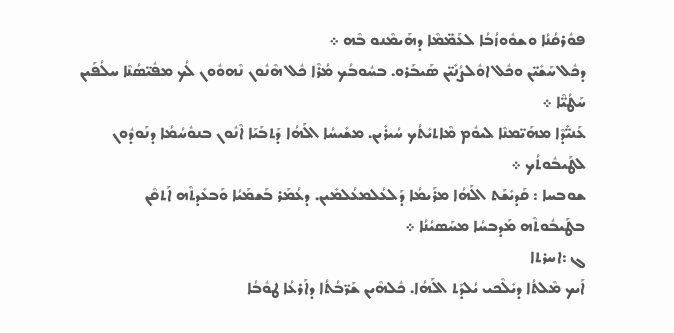ܦܘܽܪܩܳܢܳܐ ܘܫܘܽܘܙܳܒܳܐ ܠܥܰܡ̈ܡܶܐ ܕܗܰܝܡܶܢܘ ܒܶܗ ܀
ܕܟܽܠ ܚܰܫܺܝ̈ܢ ܘܟܽܠ ܐܘܽܠܨܳܢܺܝ̈ܢ ܣܰܝܒܰܪܘ. ܒܚܽܘܒܳܟ ܡܳܪܶܐ ܟܽܠ ܗܶܢܽܘܢ ܢܶܗܘܽܘܢ ܠܳܟ ܡܦܽܝ̈ܣܳܢܶܐ ܚܠܳܦܰܝܢ ܚܰܛܳܝ̈ܶܐ ܀
ܥܰܢܝ̈ܺܕܶܐ ܡܗܰܝ̈ܡܢܶܐ ܠܝܘܽܡ ܡܶܐܬܝܺܬܳܟ ܚܳܝܪܺܝܢ. ܡܫܺܝܚܳܐ ܐܠܰܗܳܐ ܕܰܬܒܰܝܰܐ ܐܶܢܽܘܢ ܒܢܘܽܚܳܡܳܐ ܕܢܰܘܕܽܘܢ ܠܛܰܝܒܽܘܬܳܟ ܀
ܫܘܒܚܐ : ܩܰܕܝܺܫܰܬ ܐܠܰܗܳܐ ܡܪܰܝܡܳܐ ܕܰܠܥܳܠܡܥܳܠܡܺܝܢ. ܕܥܳܡܰܪ ܒܰܫܡܰܝܳܐ ܘܰܒܥܺܕܬܶܗ ܐܰܬܩܶܢ ܒܛܰܝܒܽܘܬܶܗ ܡܰܕܒܚܳܐ ܡܚܰܣܝܳܢܳܐ ܀
ܓ :ܐܚܪܬܐ
ܐܰܝܟ ܡܶܠܬܳܐ ܕܝܺܠܶܟܝ ܝܳܠܕܰܬ ܐܠܰܗܳܐ. ܟܽܠܗܶܝܢ ܫܰܪ̈ܒܳܬܳܐ ܕܐܰܪܥܳܐ ܛܘܽܒܳܐ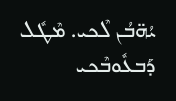ܝܳܗ̈ܒܳܢ ܠܶܟܝ. ܡܶܛܽܠ ܕܰܒܥܽܘܒܶܟܝ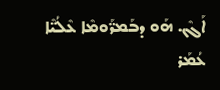ܐܰܓܶܢ. ܗܰܘ ܕܒܰܡܪ̈ܰܘܡܶܐ ܥܶܠܳܝ̈ܶܐ ܥܳܡܰܪ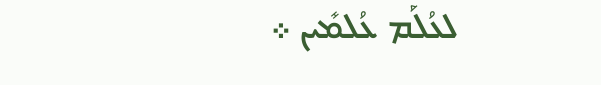ܠܥܳܠܰܡ ܥܳܠܡܺܝܢ ܀